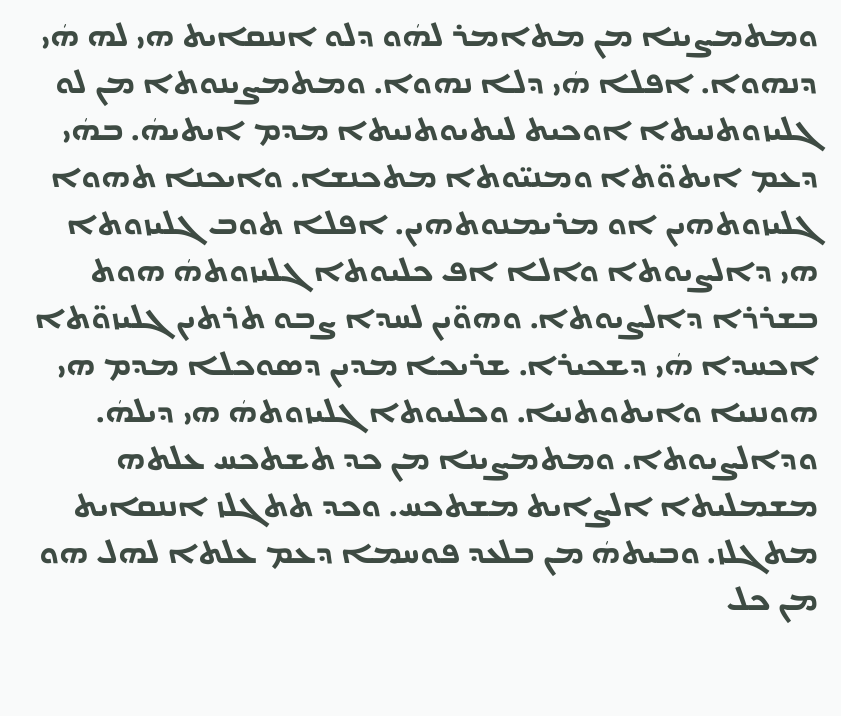ܘܡܬܡܨܝܢܐ ܡܢ ܡܬܐܡܪ ܠܗܿܘ ܕܠܘ ܐܢܢܩܐܝܬ ܗܝ ܠܗ ܗܿܝ ܕܢܗܘܐ. ܐܦܠܐ ܗܿܝ ܕܠܐ ܢܗܘܐ. ܘܡܬܡܨܝܢܘܬܐ ܡܢ ܠܘ ܓܠܝܙܘܬܢܝܬܐ ܐܘܟܝܬ ܠܝܬܝܘܬܢܝܬܐ ܡܕܡ ܐܝܬܝܗܿ. ܒܗܿܝ ܕܥܡ ܐܝܬܘ̈ܬܐ ܘܡܢܝ̈ܘܬܐ ܡܬܟܢܫܐ. ܘܐܝܟܢܐ ܬܗܘܐ ܓܠܝܙܘܬܗܝܢ ܐܘ ܡܪܝܡܢܘܬܗܝܢ. ܐܦܠܐ ܬܘܒ ܓܠܝܙܘܬܐ ܗܝ ܕܐܠܨܝܘܬܐ ܘܐܠܐ ܐܦ ܟܠܝܘܬܐ ܓܠܝܙܘܬܗܿ ܗܘܬ ܒܫܪܪܐ ܕܐܠܨܝܘܬܐ. ܘܗܘ̈ܝܢ ܠܚܕܐ ܨܒܘ ܬܪܬܝܢ ܓܠܝܙܘ̈ܬܐ ܐܟܚܕܐ ܗܿܝ ܕܫܟܝܪܐ. ܫܪܝܟܐ ܡܕܝܢ ܕܣܘܟܠܐ ܡܕܡ ܗܝ ܗܘܢܢܝܐ ܘܐܝܬܘܬܢܝܐ. ܘܟܠܝܘܬܐ ܓܠܝܙܘܬܗܿ ܗܝ ܕܝܠܗܿ. ܘܕܐܠܨܝܘܬܐ. ܘܡܬܡܨܝܢܐ ܡܢ ܟܕ ܬܫܬܟܚ ܥܠܬܗ ܡܫܡܠܝܬܐ ܐܠܨܐܝܬ ܡܫܬܟܚ. ܘܟܕ ܬܬܓܠܙ ܐܢܢܩܐܝܬ ܡܬܓܠܙ. ܘܒܝܬܗܿ ܡܢ ܒܠܥܕ ܦܘܚܡܐ ܕܥܡ ܥܠܬܐ ܠܗܠ ܗܘ ܡܢ ܟܠ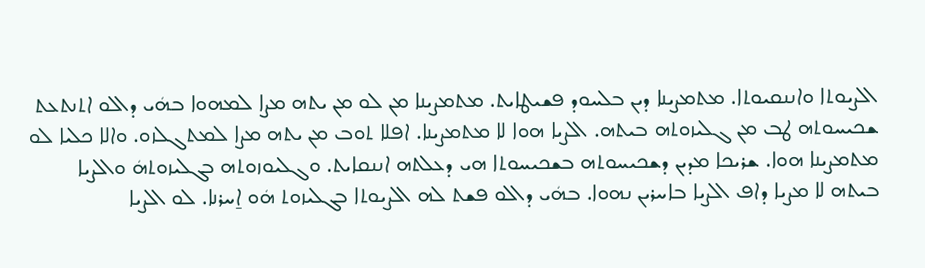ܐܠܨܝܘܬܐ ܘܐܢܢܩܝܘܬܐ. ܡܬܡܨܝܢܐ ܕܝܢ ܒܠܚܘܕ ܦܫܝܛܐܝܬ. ܡܬܡܨܝܢܐ ܡܢ ܠܘ ܡܢ ܝܬܗ ܡܨܐ ܠܡܗܘܐ ܒܗܿܝ ܕܐܠܘ ܐܬܢܬܥܬ ܫܟܝܚܘܬܗ ܛܒ ܡܢ ܓܠܝܙܘܬܗ ܒܝܬܗ. ܐܠܨܝܐ ܗܘܐ ܠܐ ܡܬܡܨܝܢܐ. ܐܦܠܐ ܬܘܒ ܡܢ ܝܬܗ ܡܨܐ ܠܡܬܓܠܙܘ. ܘܐܠܐ ܟܠܝܐ ܠܘ ܡܬܡܨܝܢܐ ܗܘܐ. ܫܪܝܟܐ ܡܕܝܢ ܕܫܟܝܚܘܬܗ ܒܫܟܝܚܘܬܐ ܗܝ ܕܥܠܬܗ ܐܢܢܩܐܝܬ. ܘܓܠܝܘܙܘܬܗ ܒܓܠܝܙܘܬܗܿ ܘܐܠܨܝܐ ܒܝܬܗ ܠܐ ܡܨܝܐ ܕܐܦ ܐܠܨܝܐ ܒܐܚܪܝܢ ܢܗܘܐ. ܒܗܿܝ ܕܐܠܘ ܦܫܬ ܠܗ ܐܠܨܝܘܬܐ ܒܓܠܝܙܘܬ ܗܿܘ ܐ̱ܚܪܢܐ. ܠܘ ܐܠܨܝܐ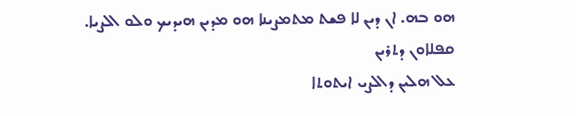ܗܘ ܒܗ. ܐܢ ܕܝܢ ܠܐ ܦܫܬ ܡܬܡܨܝܢܐ ܗܘ ܡܕܝܢ ܗܝܕܝܟ ܘܠܘ ܐܠܨܝܐ.
ܩܦܠܐܘܢ ܕܬܪܝܢ
ܥܠ ܗܠܝܢ ܕܐܠܨܝ ܐܝܬܘܬܐ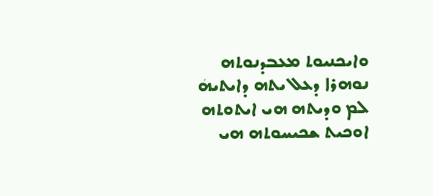ܘܐܝܟܢܝܘܬ ܡܥܒܕܢܘܬܗ
ܢܘܗܪܐ ܕܥܠ ܝܬܗ ܕܐܝܬܝܗܿ ܠܡ ܘܕܝܬܗ ܗܝ ܐܝܬܘܬܗ ܐܘܟܝܬ ܫܟܝܚܘܬܗ ܗܝ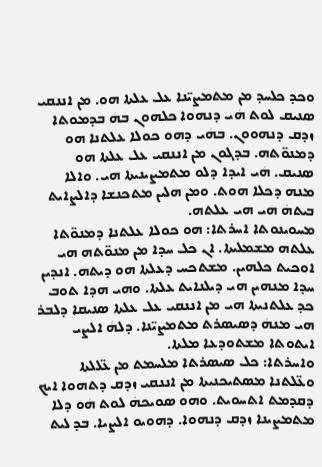ܘܟܕ ܟܠܚܕ ܡܢ ܡܬܡܨܝ̈ܢܐ ܥܠ ܥܠܬܐ ܗܘ. ܡܢ ܐܢܢܩܝ ܣܢܝܩ ܠܘܬ ܗܿܝ ܕܢܗܘܐ ܟܠܗܘܢ ܒܗܿ ܒܕܡܘܬܐ ܙܕܩ ܕܢܗܘܘܢ. ܒܗܿܝ ܕܗܘ ܟܘܠܐ ܥܠܬܢܐ ܗܘ ܕܡܢܘ̈ܬܗ. ܒܕܓܘܢ ܡܢ ܐܢܢܩܝ ܥܠ ܥܠܬܐ ܗܘ ܣܢܝܩ. ܗܿܝ ܐܝܕܐ ܕܠܘ ܡܬܡܨܝܢܝܬܐ ܗܝ. ܘܐܠܐ ܡܢܗ ܕܟܠܐ ܗܘܬ. ܘܡܢ ܗܠܝܢ ܡܬܟܢܫܐ ܕܐܠܨܐܝܬ ܒܝܬܗܿ ܗܝ ܗܝ ܥܠܬܗ.
ܡܚܘܝܢܘܬܐ ܐܚܪܬܐ: ܗܘ ܟܘܠܐ ܥܠܬܢܐ ܕܡܢܘ̈ܬܐ ܥܠܬܗ ܡܫܡܠܝܬܐ. ܐܢ ܟܠ ܚܕܐ ܡܢ ܡܢܘ̈ܬܗ ܗܝ ܐܘܟܝܬ ܟܠܗܝܢ. ܡܫܬܟܚ ܕܥܠܬܐ ܗܘ ܕܝܬܗ. ܐܢܕܝܢ ܚܕܐ ܡܢܗܝܢ ܗܝ ܕܝܠܢܐܝܬ ܥܠܬܐ. ܘܗܝ ܗܕܐ ܬܘܒ ܟܕ ܥܠܬܢܝܬܐ ܗܝ ܡܢ ܐܢܢܩܝ ܥܠ ܥܠܬܐ ܣܢܝܩܐ ܕܠܒܪ ܗܝ ܡܢܗܿ ܕܣܝܣܪܬ ܡܬܡܨܝ̈ܢܐ. ܕܠܗܿ ܐܠܨܝ ܐܝܬܘܬܐ ܡܫܬܘܕܥܐ ܡܠܬܐ.
ܘܐܚܪܬܐ: ܟܠ ܣܝܣܪܬܐ ܡܠܚܡܬ ܡܢ ܥ̈ܠܠܬܐ ܘܥ̈ܠܬܢܐ ܡܣܬܝܟܢܝܬܐ ܡܢ ܐܢܢܩܝ ܙܕܩ ܕܬܗܘܐ ܐܝܟ ܕܩܕܡܬ ܐܬܚܘܝܬ. ܘܗܘ ܣܘܝܟܗܿ ܠܘܬ ܗܿܘ ܕܠܐ ܡܬܡܨܝܢܐ ܙܕܩ ܕܢܗܘܐ. ܕܗܘܝܘ ܐܠܨܝܐ. ܒܕ ܠܝܬ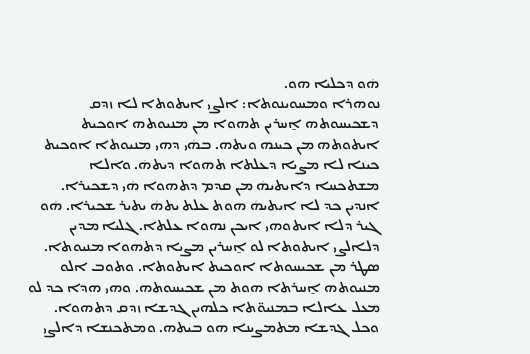ܗܿܘ ܕܟܠܝܐ ܗܘ.
ܢܘܗܪܐ ܘܡܚܘܝܢܘܬܐ: ܐܠܨܝ ܐܝܬܘܬܐ ܠܐ ܙܕܩ ܕܫܟܝܚܘܬܗ ܐ̱ܚܪܝܢ ܬܗܘܐ ܡܢ ܡܢܝܘܬܗ ܐܘܟܝܬ ܐܝܬܘܬܗ ܡܢ ܟܝܢܗ ܘܝܬܗ. ܒܗܿܝ ܕܗܝ ܡܢܝܘܬܐ ܐܘܟܝܬ ܟܝܢܐ ܠܐ ܡܨܝܐ ܕܥܠܬܐ ܬܗܘܐ ܕܝܬܗܿ. ܘܐܠܐ ܡܫܬܟܚܐ ܕܐܝܬܝܗܿ ܡܢ ܩܕܡ ܕܬܗܘܐ ܗܿܝ ܕܫܟܝܪܐ. ܐܢܕܝܢ ܟܕ ܠܐ ܐܝܬܝܗܿ ܗܘܬ ܥܠܬ ܝܬܗܿ ܝܬܝܪ ܫܟܝܪܐ. ܗܿܘ ܓܝܪ ܕܠܐ ܐܝܬܘܗܝ ܐܝܟܢ ܢܗܘܐ ܥܠܬܐ. ܓܠܝܐ ܡܕܝܢ ܕܠܐܠܨܝ ܐܝܬܘܬܐ ܠܘ ܐ̱ܚܪܝܢ ܡܨܝܐ ܕܬܗܘܐ ܡܢܝܘܬܐ. ܣܛܪ ܡܢ ܫܟܝܚܘܬܐ ܐܘܟܝܬ ܐܝܬܘܬܐ. ܘܬܘܒ ܐܠܘ ܡܢܝܘܬܗ ܐ̱ܚܪܬܐ ܗܘܬ ܡܢ ܫܟܝܚܘܬܗ. ܘܗܝ ܗܕܐ ܟܕ ܠܘ ܡܥܠ ܥܐܠܐ ܒܡܢܝܘ̈ܬܐ ܟܠܗܝܢ ܓܕܫܐ ܙܕܩ ܕܬܗܘܐ. ܘܟܠ ܓܕܫܐ ܡܬܡܨܝܢܐ ܗܘ ܒܝܬܗ. ܘܡܬܟܢܫܐ ܕܐܠܨܝ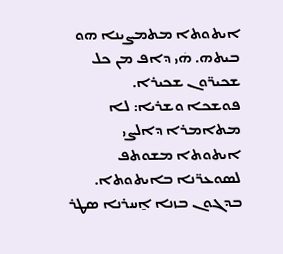ܐܝܬܘܬܐ ܡܬܡܨܝܢܐ ܗܘ ܒܝܬܗ. ܗܿܝ ܕܐܦ ܡܢ ܟܠ ܫܟܝܪ̈ܘܢ ܫܟܝܪܐ.
ܦܘܫܟܐ ܘܫܪܝܐ: ܠܐ ܡܬܐܡܪܐ ܕܐܠܨܝ ܐܝܬܘܬܐ ܡܫܘܬܦ ܠܣܘܥܪ̈ܢܐ ܒܐܝܬܘܬܐ. ܒܕܓܘܢ ܒܙܢܐ ܐ̱ܚܪܢܐ ܣܛܪ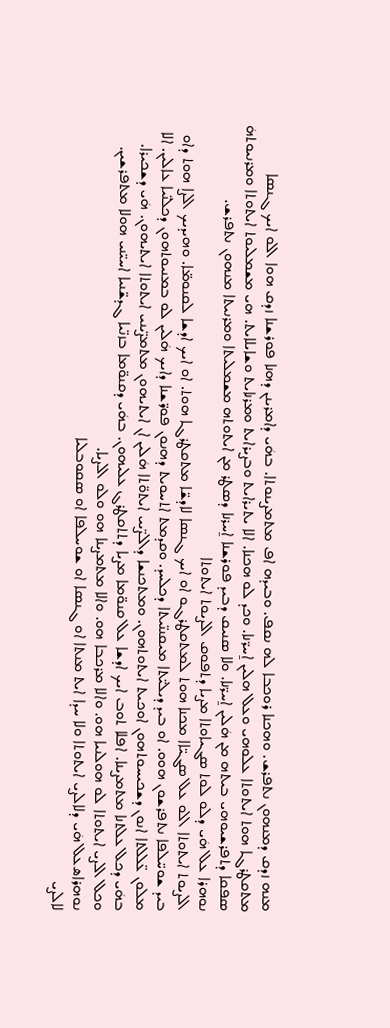ܡܢܗ ܙܕܩ ܕܡܢܗܘܢ ܢܬܦܪܫ. ܘܗܟܢܐ ܪܘܟܒܐ ܠܗ ܢܩܦ. ܘܒܝܕܗ ܐܦ ܡܬܡܨܝܢܘܬܐ. ܒܗܿܝ ܕܐܡܪܝܢܢ ܕܗܢܐ ܦܘܪܫܢܐ ܙܕܩ ܗܘܐ ܐܠܘ ܐܝܟ ܓܢܣܐ ܡܬܩܛܪܓܐ ܗܘܬ ܐܝܬܘܬܐ ܥܠܘܗܝ ܘܥܠ ܗܠܝܢ ܐ̱ܚܪ̈ܢܐ. ܘܟܕ ܠܘ ܗܟܢܐ. ܐܠܐ ܝܬܝܪܐܝܬ ܘܒܨܝܪܐܝܬ ܘܡܪܢܐܝܬ ܘܫܐܝܠܐܝܬ. ܗܝ ܡܫܡܠܝܘܬ ܐܝܬܘܬܐ ܘܡܪܢܝܘܬܗܿ ܣܦܩܐ ܕܬܦܪܫܝܘܗܝ ܒܝܬܗ ܡܢ ܗܿܠܝܢ ܐ̱ܚܪ̈ܢܐ. ܘܠܐ ܣܢܝܩ ܕܒܝܕ ܦܘܪܫܢܐ ܐ̱ܚܪܢܐ ܕܣܛܪ ܡܢ ܐܝܬܘܬܗ ܡܫܡܠܝܬܐ ܘܡܪܢܝܬܐ ܡܢܗܘܢ ܢܬܦܪܫ.
ܢܘܗܪܐ ܥܠ ܗܿܝ ܕܠܘ ܠܘܬ ܣܓܝܐܘܬܐ ܡܨܝܐ ܕܬܦܘܩ ܐܠܨܝܘܬ ܐܝܬܘܬܐ
ܐܠܨܝܘܬ ܐܝܬܘܬܐ ܐܠܘ ܥܠ ܣܓܝ̈ܐܐ ܡܟܢܐ ܗܘܬ ܠܡܬܩܛܪܓܘ ܐܘ ܐܝܟ ܓܢܣܐ ܠܐܕܫ̈ܐ ܡܬܩܛܪܓܐ ܗܘܬ. ܐܘ ܐܝܟ ܐܕܫܐ ܠܩܢܘܡ̈ܐ. ܘܗܝܕܝܟ ܐܠܨܐ ܗܘܬ ܕܐܘ ܒܝܕ ܫܘܚ̈ܠܦܐ ܢܬܦܪܫܘܢ ܗܘܘ. ܐܘ ܒܝܕ ܕܝܠܝ̈ܬܐ ܡܝܩܢܢ̈ܝܬܐ ܕܟܠܚܕ. ܘܩܕܡܬ ܐܬܚܘܝܬ ܕܗܢܘܢ ܦܘܪ̈ܫܢܐ ܕܐܝܟ ܗܿܠܝܢ ܠܘ ܒܡܢܝܘܬܗܘܢ ܕܟܠܢ̈ܝܐ ܥܐܠܝܢ. ܐܠܐ ܡܠܘܢ ܥ̈ܠܠܬܐ ܐܢܘܢ ܕܫܟܝܚܘܬܗܘܢ ܐܘܟܝܬ ܐܝܬܘܬܗܘܢ. ܘܡܬܟܢܫܐ ܕܐܠܨ̈ܝܝ ܐܝܬܘ̈ܬܐ ܗܿܠܝܢ ܐܢ ܐܝܬܝܗܘܢ ܡܬܡܨ̈ܝܢܝ ܐܝܬܘܬܐ ܐܝܬܝܗܘܢ. ܗܿܝ ܕܫܟܝܪܐ. ܒܗܿܝ ܕܟܠ ܥܠܬܢܐ ܡܬܡܨܝܢܐ. ܐܦܠܐ ܬܘܒ ܐܝܟ ܐܕܫܐ ܥܠ ܩܢܘ̈ܡܐ ܡܨܝܐ ܕܬܬܩܛܪܓ ܥܠܝܗܘܢ. ܒܗܿܝ ܕܩܢܘ̈ܡܐ ܒܙܢ̈ܝܐ ܓܕܫ̈ܢܝܐ ܐܚܝ̈ܢܝ ܗܘܠܐ ܡܬܦܪܫܝܢ. ܘܟܠ ܐܠܨܝ ܐܝܬܘܬܐ ܠܘ ܗܘܠܢܝܐ ܗܘ. ܘܐܠܐ ܡܪܟܒܐ ܗܘ. ܘܐܠܐ ܡܬܡܨܝܢܐ ܗܘ ܘܠܘ ܐܠܨܝܐ.
ܢܘܗܪܐهܥܠ ܗܿܝ ܕܠܐܠܨܝ ܐܝܬܘܬܐ ܘܠܐ ܚܕܐ ܐܝܬ ܡܢܬܐ ܐܘ ܓܢܣܐ ܐܘ ܫܘܚܠܦܐ ܐܘ ܣܩܘܒܠܝܐ
ܠܐܠܨܝ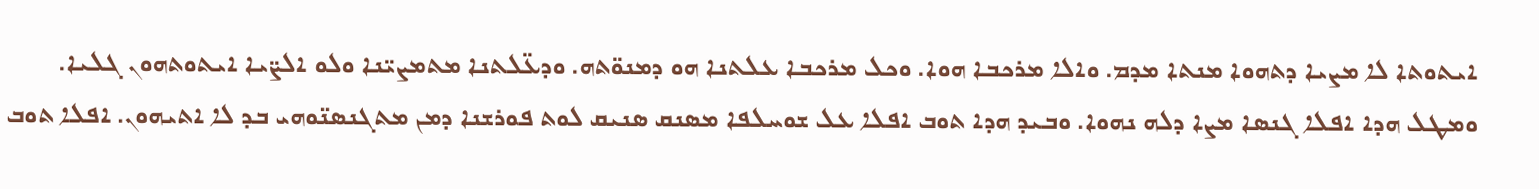ܐܝܬܘܬܐ ܠܐ ܡܨܝܐ ܕܬܗܘܐ ܡܢܬܐ ܡܕܡ. ܘܐܠܐ ܡܪܟܒܐ ܗܘܐ. ܘܟܠ ܡܪܟܒܐ ܥܠܬܢܐ ܗܘ ܕܡܢܘ̈ܬܗ. ܘܕܥ̈ܠܬܢܐ ܡܬܡܨܝ̈ܢܐ ܘܠܘ ܐܠܨ̈ܝܐ ܐܝܬܘܬܗܘܢ ܓܠܝܐ. ܘܡܛܠ ܗܕܐ ܐܦܠܐ ܓܢܣܐ ܡܨܐ ܕܠܗ ܢܗܘܐ. ܘܒܝܕ ܗܕܐ ܬܘܒ ܐܦܠܐ ܥܠ ܫܘܚܠܦܐ ܡܣܢܩ ܣܢܝܩ ܠܘܬ ܦܘܪܫܢܐ ܕܡܢ ܡܬܓܢܣܢ̈ܘܗܝ ܒܕ ܠܐ ܐܬܝܗܘܢ. ܐܦܠܐ ܬܘܒ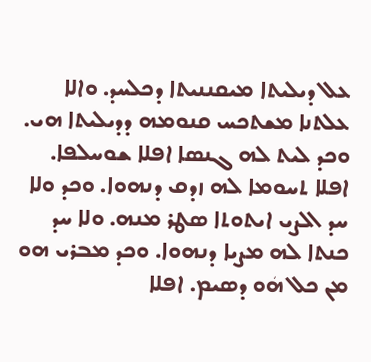ܥܠ ܕܝܠܝܬܐ ܡܝܩܢܢܝܬܐ ܕܟܠܚܕ. ܘܐܠܐ ܥܠܬܢܐ ܡܫܬܟܚ ܩܢܘܡܗ ܕܕܝܠܝܬܐ ܗܝ. ܘܟܕ ܠܝܬ ܠܗ ܓܢܣܐ ܐܦܠܐ ܫܘܚܠܦܐ. ܐܦܠܐ ܬܚܘܡܐ ܠܗ ܙܕܩ ܕܢܗܘܐ. ܘܟܕ ܘܠܐ ܚܕ ܐܠܨܝ ܐܝܬܘܬܐ ܣܛܪ ܡܢܗ. ܘܠܐ ܚܕ ܟܢܬܐ ܠܗ ܡܨܝܐ ܕܢܗܘܐ. ܘܟܕ ܡܒܪܝ ܗܘ ܡܢ ܟܠ ܗܿܘ ܕܣܝܡ. ܐܦܠܐ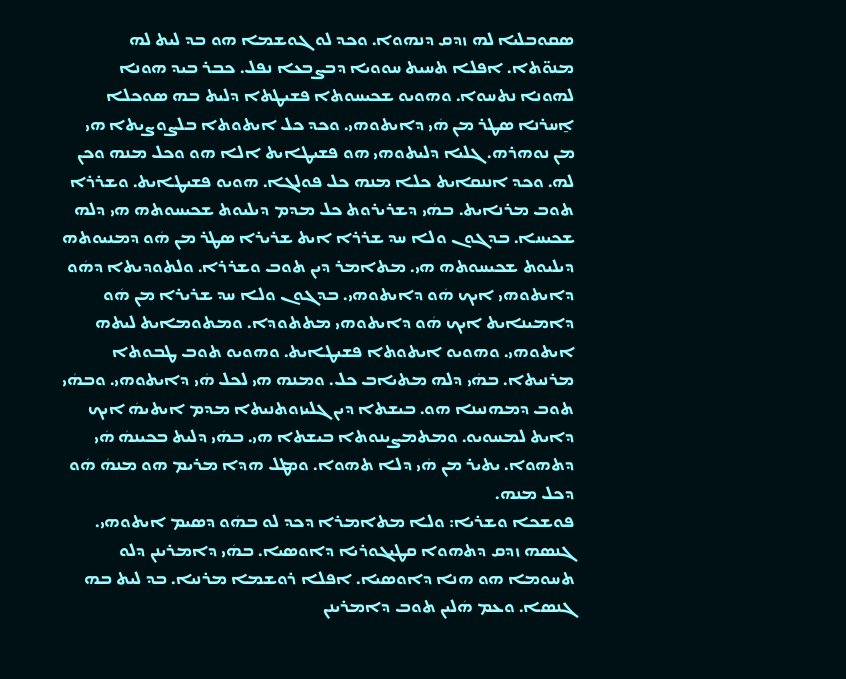ܣܩܘܒܠܝܐ ܠܗ ܙܕܩ ܕܢܗܘܐ. ܘܟܕ ܠܘ ܓܘܫܡܐ ܗܘ ܒܕ ܠܝܬ ܠܗ ܡܢܘ̈ܬܐ. ܐܦܠܐ ܬܚܝܬ ܚܘܘܝܐ ܕܒܨܒܥܐ ܢܦܠ. ܟܒܪ ܒܝܕ ܗܘܢܐ ܠܗܘܢܐ ܢܬܚܘܐ. ܘܗܘܝܘ ܫܟܝܚܘܬܐ ܦܫܝܛܬܐ ܕܠܝܬ ܒܗ ܣܘܟܠܐ ܐ̱ܚܪܢܐ ܣܛܪ ܡܢ ܗܿܝ ܕܐܝܬܘܗܝ. ܘܟܕ ܟܠ ܐܝܬܘܬܐ ܒܠܨܘܨܝܬܐ ܗܝ ܡܢ ܢܘܗܪܗ. ܓܠܝܐ ܕܠܝܬܘܗܝ ܗܘ ܦܫܝܛܐܝܬ ܐܠܐ ܗܘ ܘܟܠ ܡܢܗ ܘܟܢ ܠܗ. ܘܟܕ ܐܢܢܩܐܝܬ ܟܠܐ ܡܢܗ ܟܠ ܦܘܠܓܐ. ܗܘܝܘ ܦܫܝܛܐܝܬ. ܘܫܪܪܐ ܬܘܒ ܡܪܢܐܝܬ. ܒܗܿܝ ܕܫܪܝܪܘܬ ܟܠ ܡܕܡ ܕܝܠܝܘܬ ܫܟܝܚܘܬܗ ܗܝ ܕܠܗ ܫܟܝܚܐ. ܒܕܓܘܢ ܘܠܐ ܚܕ ܫܪܪܐ ܐܝܬ ܫܪܝܪܐ ܣܛܪ ܡܢ ܗܿܘ ܕܡܢܝܘܬܗ ܕܝܠܝܘܬ ܫܟܝܚܘܬܗ ܗܝ. ܡܬܐܡܪ ܕܝܢ ܬܘܒ ܘܫܪܪܐ. ܘܠܬܘܕܝܬܐ ܕܗܿܘ ܕܐܝܬܘܗܝ ܐܝܟ ܗܿܘ ܕܐܝܬܘܗܝ. ܒܕܓܘܢ ܘܠܐ ܚܕ ܫܪܝܪܐ ܡܢ ܗܿܘ ܕܐܡܝܢܐܝܬ ܐܝܟ ܗܿܘ ܕܐܝܬܘܗܝ ܡܬܬܘܕܐ. ܘܡܬܘܡܐܝܬ ܠܝܬܗ ܐܝܬܘܗܝ. ܘܗܘܝܘ ܐܝܬܘܬܐ ܦܫܝܛܐܝܬ. ܘܗܘܝܘ ܬܘܒ ܛܒܘܬܐ ܡܪܢܝܬܐ. ܒܗܿܝ ܕܠܗ ܡܬܝܐܒ ܟܠ. ܘܡܢܗ ܗܝ ܠܟܠ ܗܿܝ ܕܐܝܬܘܗܝ. ܘܒܗܿܝ ܬܘܒ ܕܡܗܢܝܢܐ ܗܘ. ܒܝܫܬܐ ܕܝܢ ܓܠܝܙܘܬܢܝܬܐ ܡܕܡ ܐܝܬܝܗܿ ܐܝܟ ܕܐܝܬ ܠܡܚܘܝܘ. ܘܡܬܡܨܝܢܘܬܐ ܒܝܫܬܐ ܗܝ. ܒܗܿܝ ܕܠܝܬ ܒܟܝܢܗܿ ܗܿܝ ܕܬܗܘܐ. ܝܬܝܪ ܡܢ ܗܿܝ ܕܠܐ ܬܗܘܐ. ܘܡܛܠ ܗܕܐ ܡܪܝܡ ܗܘ ܡܢܗܿ ܗܿܘ ܕܟܠ ܡܢܗ.
ܦܘܫܟܐ ܘܫܪܝܐ: ܘܠܐ ܡܬܐܡܪܐ ܕܟܕ ܠܘ ܒܗܿܘ ܕܣܝܡ ܐܝܬܘܗܝ. ܓܢܣܗ ܙܕܩ ܕܬܗܘܐ ܩܛܝܓܘܪܝܐ ܕܐܘܣܝܐ. ܒܗܿܝ ܕܐܡܪܝܢܢ ܕܠܘ ܬܚܘܡܐ ܗܘ ܗܢܐ ܕܐܘܣܝܐ. ܐܦܠܐ ܪܘܫܡܐ ܡܪܢܝܐ. ܒܕ ܠܝܬ ܒܗ ܓܢܣܐ. ܘܥܡ ܗܿܠܝܢ ܬܘܒ ܕܐܡܪܝܢܢ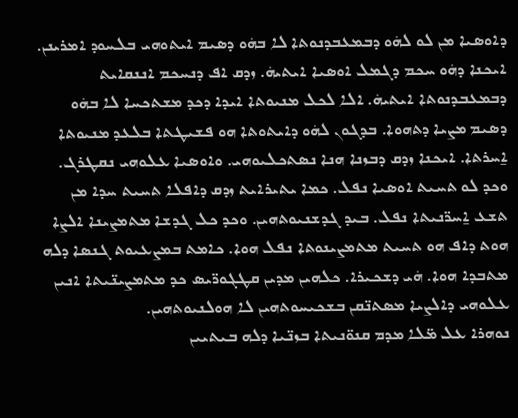ܕܐܘܣܝܐ ܡܢ ܠܘ ܠܗܿܘ ܕܒܡܥܒܕܢܘܬܐ ܠܐ ܒܗܿܘ ܕܣܝܡ ܐܝܬܘܗܝ ܒܠܚܘܕ ܐܡܪܝܢܢ. ܐܝܟܢܐ ܕܗܿܘ ܚܟܡ ܕܓܡܠ ܐܘܣܝܐ ܐܝܬܝܗܿ. ܙܕܩ ܐܦ ܕܢܚܟܡ ܐܢܢܩܐܝܬ ܕܒܡܥܒܕܢܘܬܐ ܐܝܬܝܗܿ. ܐܠܐ ܠܟܠ ܡܢܝܘܬܐ ܐܝܕܐ ܕܟܕ ܡܫܬܟܚܐ ܠܐ ܒܗܿܘ ܕܣܝܡ ܡܨܝܐ ܕܬܗܘܐ. ܒܕܓܘܢ ܠܗܿܘ ܕܐܝܬܘܬܐ ܗܘ ܦܫܝܛܬܐ ܒܠܥܕ ܡܢܝܘܬܐ ܐ̱ܚܪܬܐ. ܐܝܟܢܐ ܙܕܩ ܕܒܙܢܐ ܗܢܐ ܢܣܬܟܠܝܘܗܝ. ܘܐܘܣܝܐ ܥܠܘܗܝ ܢܩܛܪܓ. ܘܟܕ ܠܘ ܬܚܝܬ ܐܘܣܝܐ ܢܦܠ. ܟܡܐ ܝܬܝܪܐܝܬ ܙܕܩ ܕܐܦܠܐ ܬܚܝܬ ܚܕܐ ܡܢ ܬܫܥ ܐ̱ܚܪ̈ܢܝܬܐ ܢܦܠ. ܒܝܕ ܓܕܫܢܝܘܬܗܝܢ. ܘܟܕ ܟܠ ܓܕܫܐ ܡܬܡܨܝܢܐ ܐܠܨܐ ܗܘܬ ܕܐܦ ܗܘ ܬܚܝܬ ܡܬܡܨܝܢܘܬܐ ܢܦܠ ܗܘܐ. ܟܐܡܬ ܒܡܨܥܝܘܬ ܓܢܣܐ ܕܠܗ ܡܬܒܕܐ ܗܘܐ. ܗܿܝ ܕܫܟܝܪܐ. ܟܠܗܝܢ ܡܕܝܢ ܩܛܓܘܪ̈ܝܣ ܟܕ ܡܬܡܨܝܢ̈ܝܬܐ ܐܢܝܢ ܥܠܘܗܝ ܕܐܠܨܝܐ ܡܣܬܢ̈ܩܢ ܒܫܟܝܚܘܬܗܝܢ ܠܐ ܗܘܠܢܝܘܬܗܝܢ.
ܢܘܗܪܐ ܥܠ ܡ̈ܠܐ ܡܕܡ ܩܢܘ̈ܢܝܬܐ ܒܙܢ̈ܝܐ ܕܠܗ ܒܝܬܝܝܢ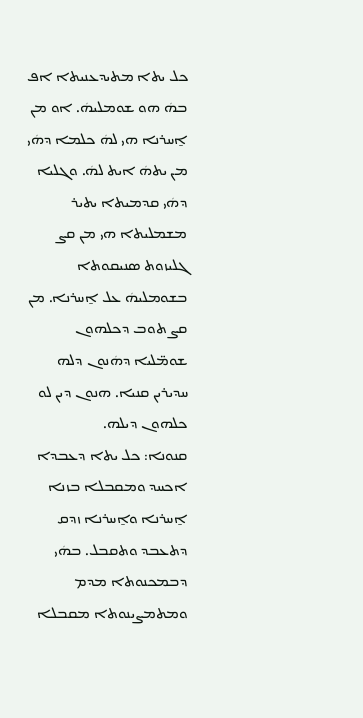ܟܠ ܝܬܐ ܡܬܝܕܥܢܝܬܐ ܐܦ ܒܗܿ ܗܘ ܫܘܡܠܝܗܿ. ܐܘ ܡܢ ܐ̱ܚܪܢܐ ܗܝ ܠܗܿ ܟܠܡܐ ܕܗܿܝ ܡܢ ܝܬܗܿ ܐܝܬ ܠܗܿ. ܘܓܠܝܐ ܕܗܿܝ ܩܕܡܝܬܐ ܝܬܝܪ ܡܫܡܠܝܬܐ ܗܝ ܡܢ ܩܨ ܓܠܝܙܘܬ ܣܢܝܩܘܬܐ ܒܫܘܡܠܝܗܿ ܥܠ ܐ̱ܚܪܢܐ. ܡܢ ܩܨ ܬܘܒ ܕܟܠܗܘܢ ܫܘܡ̈ܠܝܐ ܕܗܿܢܘܢ ܕܠܗ ܚܕܝܪܝܢ ܩܢܝܐ. ܗܢܘܢ ܕܝܢ ܠܘ ܟܠܗܘܢ ܕܝܠܗ.
ܩܢܘܢܐ: ܟܠ ܝܬܐ ܕܥܒܕܐ ܐܟܚܕ ܘܡܩܒܠܐ ܒܙܢܐ ܐ̱ܚܪܢܐ ܘܐ̱ܚܪܢܐ ܙܕܩ ܕܬܥܒܕ ܘܬܩܒܠ. ܒܗܿܝ ܕܒܡܟܢܘܬܐ ܡܕܡ ܘܡܬܡܨܝܢܘܬܐ ܡܩܒܠܐ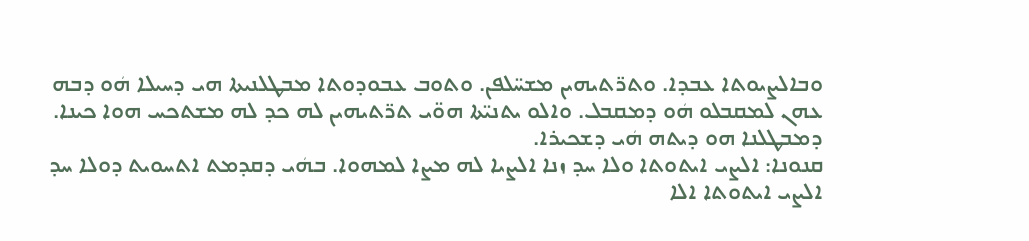ܘܒܐܠܨܝܘܬܐ ܥܒܕܐ. ܘܬܪ̈ܬܝܗܝܢ ܡܫܚ̈ܠܦܢ. ܘܬܘܒ ܥܒܘܕܘܬܐ ܡܒܛܠܢܝܬܐ ܗܝ ܕܚܝܠܐ ܗܿܘ ܕܒܗ ܥܗܢ ܠܡܩܒܠܘ ܗܿܘ ܕܡܩܒܠ. ܘܐܠܘ ܝܬܢܝ̈ܬܐ ܗܘ̈ܝ ܬܪ̈ܬܝܗܝܢ ܠܗ ܟܕ ܠܗ ܡܫܬܟܚ ܗܘܐ ܟܝܢܐ. ܕܡܒܛܠܢܐ ܗܘ ܕܝܬܗ ܗܿܝ ܕܫܟܝܪܐ.
ܩܢܘܢܐ: ܐܠܨܝ ܐܝܬܘܬܐ ܘܠܐ ܚܕ ܙܢܐ ܐܠܨܝܐ ܠܗ ܡܨܐ ܠܡܗܘܐ. ܒܗܿܝ ܕܩܕܡܬ ܐܬܚܘܝܬ ܕܘܠܐ ܚܕ ܐܠܨܝ ܐܝܬܘܬܐ ܐܠܐ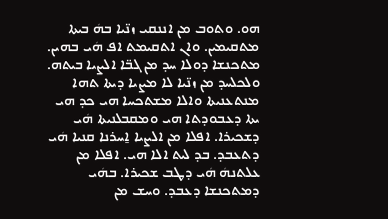ܗܘ. ܘܬܘܒ ܡܢ ܐܢܢܩܝ ܙܢ̈ܝܐ ܒܗܿ ܒܝܬܐ ܡܬܩܝܡܝܢ. ܘܐܢ ܐܬܩܝܡܬ ܐܦ ܗܿܝ ܒܗܝܢ. ܡܬܟܢܫܐ ܕܘܠܐ ܚܕ ܡܢ ܓܒ̈ܐ ܐܠܨܝܐ ܒܝܬܗ. ܘܠܟܠܚܕ ܡܢ ܙܢ̈ܝܐ ܠܐ ܡܨܝܐ ܕܝܬܐ ܬܗܐ ܡܢܬܥܢܝܬܐ ܘܐܠܐ ܡܫܬܟܚܐ ܗܝ ܟܕ ܗܝ ܝܬܐ ܕܥܒܘܕܬܐ ܗܝ ܘܡܩܒܠܢܝܬܐ ܗܿܝ ܕܫܟܝܪܐ. ܐܦܠܐ ܡܢ ܐܠܨܝܐ ܐ̱ܚܪܢܐ ܩܢܝܐ ܗܿܝ ܕܬܥܒܕ. ܒܕ ܠܝܬ ܐܠܐ ܗܝ. ܐܦܠܐ ܡܢ ܥܠܬܢܗܿ ܗܿܝ ܕܛܒ ܫܟܝܪܐ. ܒܗܿܝ ܕܡܬܟܢܫܐ ܕܥܒܕ. ܘܚܫ ܡܢ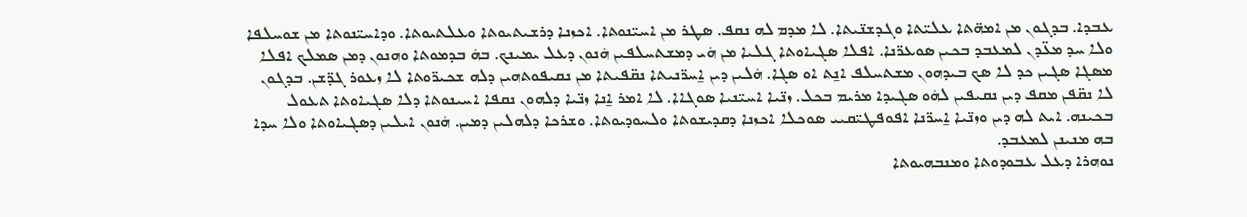ܥܒܕܐ. ܒܕܓܘܢ ܡܢ ܐܡܗ̈ܬܐ ܥܠܝ̈ܬܐ ܘܓܕܫܢ̈ܝܬܐ. ܠܐ ܡܕܡ ܠܗ ܢܩܦ. ܣܛܪ ܡܢ ܐܚܝ̈ܢܘܬܐ. ܐܟܙܢܐ ܕܪܫܝܬܝܘܬܐ ܘܥܠܬܝܘܬܐ. ܘܕܐܚܝ̈ܢܘܬܐ ܡܢ ܫܘܚܠܦܐ ܘܠܐ ܚܕ ܡܥ̈ܕܢ ܠܡܥܒܕ ܒܟܝܢ ܣܘܥܪ̈ܢܐ. ܐܦܠܐ ܣܓܝܐܘܬܐ ܓܠܝܐ ܡܢ ܗܿܝ ܕܡܫܬܚܠܦܝܢ ܗܿܢܘܢ ܕܥܠ ܝܡܝܢܟ. ܒܗܿ ܒܕܡܘܬܐ ܘܗܢܘܢ ܕܡܢ ܣܡܠܟ ܐܦܠܐ ܡܣܓܐ ܣܓܝܢ ܟܕ ܠܐ ܣܟ ܒܝܕܗܘܢ ܡܫܬܚܠܦ ܐܢ̱ܬ ܐܘ ܣܓܐ. ܗܿܠܝܢ ܕܝܢ ܐ̱ܚܪ̈ܢܝܬܐ ܢܩ̈ܦܝܬܐ ܡܢ ܢܩܝܦܘܬܗܝܢ ܕܠܗ ܫܟܝܪ̈ܘܬܐ ܠܐ ܙܥܘܪ ܓܕ̈ܫܢ. ܒܕܓܘܢ ܠܐ ܢܩ̈ܦܢ ܡܩܦ ܕܝܢ ܢܩܝܦܝܢ ܠܗܿܘ ܣܓܝܕܐ ܡܪܝܡ ܒܟܠ. ܙܢ̈ܝܐ ܐܚܝ̈ܢܝܐ ܣܘܓܐܐ. ܠܐ ܐܡܪ ܐ̱ܢܐ ܙܢ̈ܝܐ ܕܠܗܘܢ ܢܩܦܐ ܐܚܝܢܘܬܐ ܕܠܐ ܣܓܝܐܘܬܐ ܬܥܘܠ ܒܟܝܢܗ. ܐܝܬ ܠܗ ܕܝܢ ܘܙܢ̈ܝܐ ܐ̱ܚܪ̈ܢܐ ܐܦܘܦܛܝ̈ܩܝܝ ܣܘܟܠܐ ܐܟܙܢܐ ܕܩܕܝܫܘܬܐ ܘܠܚܘܕܝܘܬܐ. ܘܫܪܟܐ ܕܠܗܠܝܢ ܕܡܝܢ. ܗܿܢܘܢ ܐܝܠܝܢ ܕܣܓܝܐܘܬܐ ܘܠܐ ܚܕܐ ܒܗ ܡܢܝܢܢ ܠܡܥܒܕ.
ܢܘܗܪܐ ܕܥܠ ܥܒܘܕܘܬܐ ܘܡܢܒܗܝܘܬܐ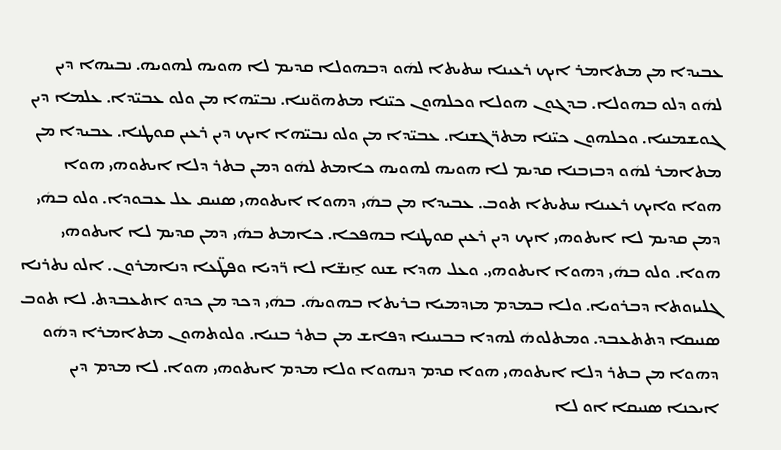ܥܒܝܕܐ ܡܢ ܡܬܐܡܪ ܐܝܟ ܪܥܝܢܐ ܚܬܝܬܐ ܠܗܿܘ ܕܒܗܘܠܐ ܩܕܝܡ ܠܐ ܗܘܝܗ ܠܗܘܝܗ. ܢܒܝܗܐ ܕܝܢ ܠܗܿܘ ܕܠܘ ܒܗܘܠܐ. ܒܕܓܘܢ ܗܘܠܐ ܘܟܠܗܘܢ ܟܝ̈ܢܐ ܡܬܗܘ̈ܢܢܐ. ܢܒܝ̈ܗܐ ܡܢ ܘܠܘ ܥܒܝ̈ܕܐ. ܥܠܡܐ ܕܝܢ ܓܘܫܡܢܝܐ. ܘܟܠܗܘܢ ܟܝ̈ܢܐ ܡܬܪ̈ܓܫܢܐ. ܥܒܝ̈ܕܐ ܡܢ ܘܠܘ ܢܒܝ̈ܗܐ ܐܝܟ ܕܝܢ ܪܥܝܢ ܩܘܛܢܐ. ܥܒܝܕܐ ܡܢ ܡܬܐܡܪ ܠܗܿܘ ܕܒܙܒܢܐ ܩܕܝܡ ܠܐ ܗܘܝܗ ܠܗܘܝܗ ܟܐܡܬ ܠܗܿܘ ܕܡܢ ܒܬܪ ܕܠܐ ܐܝܬܘܗܝ ܗܘܐ ܗܘܐ ܘܐܝܟ ܪܥܝܢܐ ܚܬܝܬܐ ܬܘܒ. ܥܒܝܕܐ ܡܢ ܒܗܿܝ ܕܗܘܐ ܐܝܬܘܗܝ ܣܢܝܩ ܥܠ ܥܒܘܕܐ. ܘܠܘ ܒܗܿܝ ܕܡܢ ܩܕܝܡ ܠܐ ܐܝܬܘܗܝ ܐܝܟ ܕܝܢ ܪܥܝܢ ܩܘܛܢܐ ܒܗܦܟܐ. ܟܐܡܬ ܒܗܿܝ ܕܡܢ ܩܕܝܡ ܠܐ ܐܝܬܘܗܝ ܗܘܐ. ܘܠܘ ܒܗܿܝ ܕܗܘܐ ܐܝܬܘܗܝ. ܘܥܠ ܗܕܐ ܫܢܘ ܐ̱ܢܫ̈ܐ ܠܐ ܪ̈ܕܝܐ ܘܦܛ̈ܥܐ ܕܢܐܡܪܘܢ. ܐܠܘ ܢܬܪܢܐ ܓܠܝܙܘܬܐ ܕܒܪܘܝܐ. ܘܠܐ ܒܡܕܡ ܡܙܕܡܝܐ ܒܪܝܬܐ ܒܗܘܝܗܿ. ܒܗܿܝ ܕܟܕ ܡܢ ܟܕܘ ܐܬܥܒܕܬ. ܠܐ ܬܘܒ ܣܢܝܩܐ ܕܬܬܥܒܕ. ܘܡܬܠܘܗܿ ܠܗܕܐ ܒܒܢܝܢܐ ܕܦܐܫ ܡܢ ܒܬܪ ܒܢܝܐ. ܘܠܘܬܗܘܢ ܡܬܐܡܪܐ ܕܗܿܘ ܕܗܘܐ ܡܢ ܒܬܪ ܕܠܐ ܐܝܬܘܗܝ ܗܘܐ ܩܕܡ ܕܢܗܘܐ ܘܠܐ ܡܕܡ ܐܝܬܘܗܝ ܗܘܐ. ܠܐ ܡܕܡ ܕܝܢ ܐܝܟܢܐ ܣܢܝܩܐ ܐܘ ܠܐ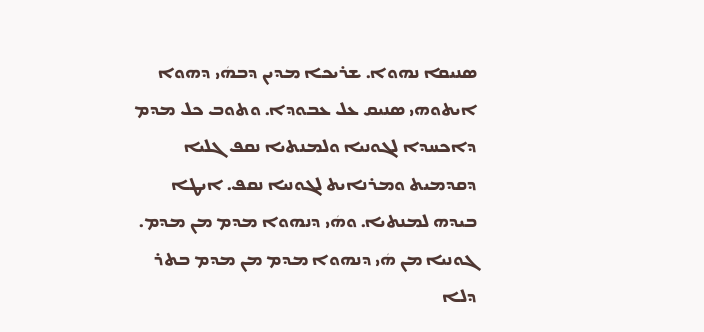ܣܢܝܩܐ ܢܗܘܐ. ܫܪܝܟܐ ܡܕܝܢ ܕܒܗܿܝ ܕܗܘܐ ܐܝܬܘܗܝ ܣܢܝܩ ܥܠ ܥܒܘܕܐ. ܘܬܘܒ ܟܠ ܡܕܡ ܕܐܟܚܕܐ ܠܓܘܢܝܐ ܘܠܡܢܬܝܐ ܢܩܦ ܓܠܝܐ ܕܩܕܡܝܬ ܘܡܪܢܐܝܬ ܠܓܘܢܝܐ ܢܩܦ. ܐܝܛܐ ܒܝܕܗ ܠܡܢܬܝܐ. ܘܗܿܝ ܕܢܗܘܐ ܡܕܡ ܡܢ ܡܕܡ. ܓܘܢܝܐ ܡܢ ܗܿܝ ܕܢܗܘܐ ܡܕܡ ܡܢ ܡܕܡ ܒܬܪ ܕܠܐ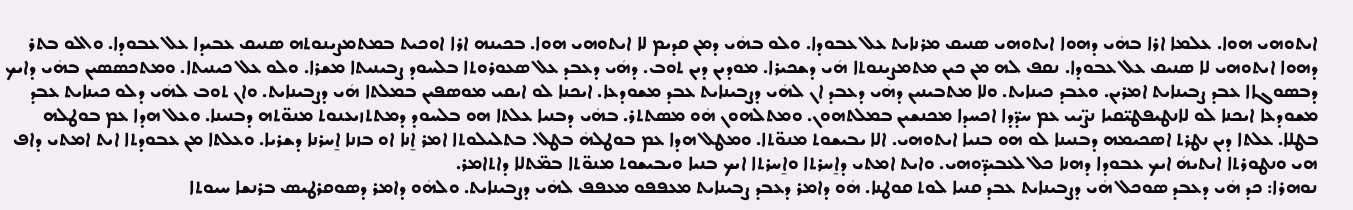ܐܝܬܘܗܝ ܗܘܐ. ܥܠܡܐ ܐܪܐ ܒܗܿܝ ܕܗܘܐ ܐܝܬܘܗܝ ܣܢܝܩ ܡܪܢܐܝܬ ܥܠ ܥܒܘܕܐ. ܘܠܘ ܒܗܿܝ ܕܡܢ ܩܕܝܡ ܠܐ ܐܝܬܘܗܝ ܗܘܐ. ܒܟܝܢܗ ܐܪܐ ܐܘܟܝܬ ܒܡܬܡܨܝܢܘܬܗ ܣܢܝܩ ܥܒܝܕܐ ܥܠ ܥܒܘܕܐ. ܘܐܠܘ ܒܬܪ ܕܗܘܐ ܐܝܬܘܗܝ ܠܐ ܣܢܝܩ ܥܠ ܥܒܘܕܐ. ܢܩܦ ܠܗ ܡܢ ܟܝܢ ܡܬܡܨܝܢܘܬܐ ܗܿܝ ܕܫܟܝܪܐ. ܡܘܕܝܢ ܕܝܢ ܬܘܒ. ܕܗܿܝ ܕܥܒܕ ܥܠ ܣܥܘܪܘܬܐ ܒܠܚܘܕ ܨܒܝܢܝܬܐ ܡܫܪܐ. ܘܠܘ ܥܠ ܟܝܢܝܬܐ. ܘܡܬܟܣܣܝܢ ܒܗܿܝ ܕܐܝܟ ܕܒܣܘܓܐܐ ܥܒܕ ܨܒܝܢܐܝܬ ܐܡܪܝܢ. ܘܥܒܕ ܟܝܢܐܝܬ. ܘܠܐ ܡܬܒܝܢܝܢ ܕܗܿܝ ܕܥܒܕ ܐܢ ܠܗܿܝ ܕܨܒܝܢܐܝܬ ܥܒܕ ܡܫܘܕܥܐ. ܐܝܟܢܐ ܠܘ ܐܝܩܝ ܡܘܣܦܝܢ ܒܡܠܬܐ ܗܿܝ ܕܨܒܝܢܐܝܬ. ܘܐܢ ܬܘܒ ܠܗܿܝ ܕܠܘ ܟܝܢܐܝܬ ܥܒܕ ܡܫܘܕܥܐ ܐܝܟܢܐ ܠܘ ܠܐܢܛܝܦܛܝ̈ܩܝܐ ܢܨ̈ܝܝ ܥܡ ܚܕ̈ܕܐ ܐܟܚܕܐ ܡܟܢܫܝܢ ܒܡܠܬܗܘܢ. ܘܡܬܠܗܘܢ ܗܿܘ ܡܣܬܬܪ. ܒܗܿܝ ܕܒܢܝܐ ܥܠܬܐ ܗܘ ܒܠܚܘܕ ܕܡܬܬܙܝܥܢܘܬ ܡܢܘ̈ܬܗ ܕܒܢܝܢܐ. ܘܥܠ ܗܕܐ ܥܡ ܒܘܛܠܗ ܒܛܠܐ. ܥܠܬܐ ܕܝܢ ܢܛܪܬ ܐܣܟܝܡܗ ܕܒܢܝܢܐ ܠܘ ܗܘ ܒܢܝܐ ܐܝܬܘܗܝ. ܐܠܐ ܝܒܝܫܘܬ ܡܢܘ̈ܬܐ. ܘܡܛܠ ܗܕܐ ܥܡ ܒܘܛܠܗܿ ܒܛܠ. ܒܬܠܝܠܘܬܐ ܐܡܪ ܐ̱ܢܐ ܐܘ ܒܙܢܐ ܐ̱ܚܪܢܐ ܕܫܪܝܐ. ܘܥܠܬܐ ܡܢ ܥܒܘܕܬܐ ܐܝܬ ܐܡܬܝ ܕܐܦ ܗܝ ܘܢܛܘܪܬܐ ܐܝܬܝܗܿ ܐܝܟ ܥܒܘܕܐ ܕܗܢܐ ܟܠ ܠܥܒܝܕ̈ܘܗܝ. ܘܐܝܬ ܐܡܬܝ ܕܐ̱ܚܪܬܐ ܘܐ̱ܚܪܬܐ ܐܝܟ ܒܢܝܐ ܘܝܒܝܫܘܬ ܡܢܘ̈ܬܐ ܒܡ̈ܬܠܐ ܕܐܬܐܡܪ.
ܢܘܗܪܐ: ܟܕ ܗܿܝ ܕܥܒܕ ܣܘܟܠ ܗܿܝ ܕܨܒܝܢܐܝܬ ܥܒܕ ܩܢܝܐ ܠܘܬ ܩܘܛܢܐ. ܗܿܘ ܕܐܡܪ ܕܥܒܕ ܨܒܝܢܐܝܬ ܡܥܦܦܘ ܡܥܦܦ ܠܗܿܝ ܕܨܒܝܢܐܝܬ. ܘܠܗܿܘ ܕܐܡܪ ܕܣܘܩܪܛܝܣ ܒܪܢܫܐ ܚܝܘܬܐ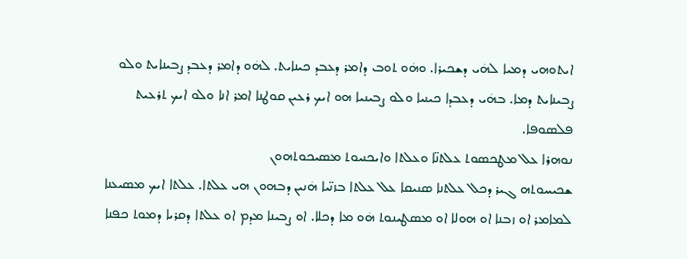ܐܝܬܘܗܝ ܕܡܝܐ ܠܗܿܝ ܕܫܟܝܪܐ. ܘܗܿܘ ܬܘܒ ܕܐܡܪ ܕܥܒܕ ܟܝܢܐܝܬ. ܠܗܿܘ ܕܐܡܪ ܕܥܒܕ ܨܒܝܢܐܝܬ ܘܠܘ ܨܒܝܢܐܝܬ ܕܡܐ. ܒܗܿܝ ܕܥܒܕܐ ܟܝܢܝܐ ܘܠܘ ܨܒܝܢܝܐ ܗܘ ܐܝܟ ܪܥܝܢ ܩܘܛܢܐ ܐܡܪ ܐܢܐ ܘܠܘ ܐܝܟ ܬܪܥܝܬ ܦܠܣܘܦܐ.
ܢܘܗܪܐ ܥܠ ܡܛܟܣܘܬ ܥܠܬܢ̈ܐ ܘܥܠܬܐ ܘܐܝܟܢܝܘܬ ܡܣܝܟܘܬܗܘܢ
ܫܟܝܚܘܬܗ ܓܝܪ ܕܟܠ ܥܠܬܢܐ ܣܢܝܩܐ ܥܠ ܥܠܬܐ ܒܙܢ̈ܝܐ ܗܿܢܝܢ ܕܒܗܘܢ ܗܝ ܥܠܬܐ. ܥܠܬܐ ܐܝܟ ܡܣܝܥܢܐ ܠܡܐܡܪ ܐܘ ܙܒܢܐ ܐܘ ܗܘܠܐ ܐܘ ܡܣܛܝܢܘܬ ܗܿܘ ܡܐ ܕܟܠܐ. ܐܘ ܨܒܝܢܐ ܡܕܡ ܐܘ ܥܠܬܐ ܕܩܪܝܐ ܕܡܘܬ ܟܦܢܐ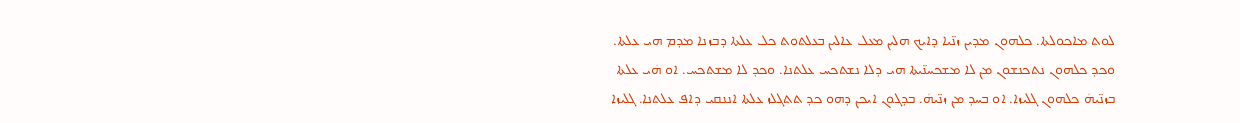ܠܘܬ ܡܐܟܘܠܬܐ. ܟܠܗܘܢ ܡܕܝܢ ܙܢ̈ܝܐ ܕܐܝܟ ܗܠܝܢ ܡܥܠ ܥܐܠܝܢ ܒܥܠܬܘܬ ܟܠ ܥܠܬܐ ܕܒܙܢܐ ܡܕܡ ܗܝ ܥܠܬܐ. ܘܟܕ ܟܠܗܘܢ ܢܬܟܢܫܘܢ ܡܢ ܠܐ ܡܫܟܚܢ̈ܝܬܐ ܗܝ ܕܠܐ ܢܫܬܟܚ ܥܠܬܢܐ. ܘܟܕ ܠܐ ܡܫܬܟܚ. ܐܘ ܗܿܝ ܥܠܬܐ ܒܙܢ̈ܝܗܿ ܟܠܗܘܢ ܓܠܝܙܐ. ܐܘ ܒܚܕ ܡܢ ܙܢ̈ܝܗܿ. ܒܕܓܘܢ ܐܝܟܢ ܕܗܘ ܟܕ ܬܬܓܠܙ ܥܠܬܐ ܐܢܢܩܝ ܕܐܦ ܥܠܬܢܐ. ܓܠܝܙܐ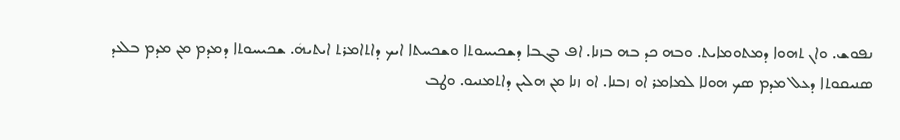ܢܦܘܫ. ܘܐܢ ܬܗܘܐ ܕܡܬܘܡܐܝܬ. ܘܒܗ ܟܕ ܒܗ ܒܙܢܐ. ܐܦ ܒܓܒܐ ܕܫܟܝܚܘܬܐ ܘܫܟܚܬܐ ܐܝܟ ܕܐܬܐܡܪܬ ܐܝܬܝܗܿ. ܫܟܝܚܘܬܐ ܕܡܕܡ ܡܢ ܡܕܡ ܒܠܥܕ ܣܢܝܩܘܬܐ ܕܥܠ ܡܕܡ ܣܟ ܗܘܠܐ ܠܡܐܡܪ ܐܘ ܙܒܢܐ. ܐܘ ܙܢܐ ܡܢ ܗܠܝܢ ܕܐܬܡܢܝܘ. ܘܛܒ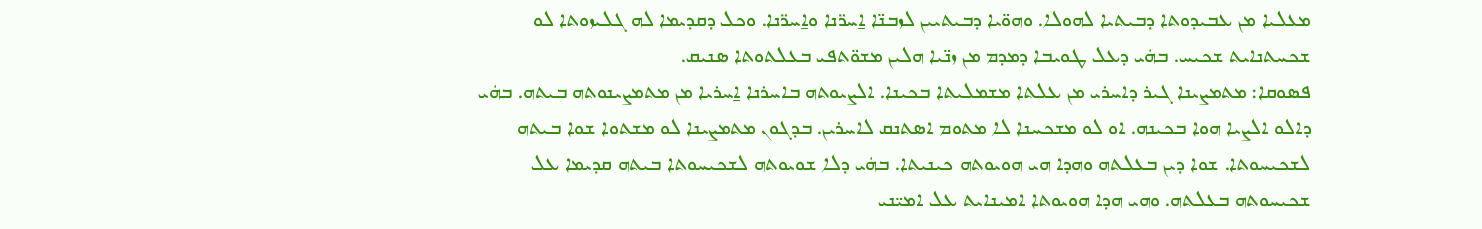ܡܥܠܝܐ ܡܢ ܥܒܝܕܘܬܐ ܕܒܝܬܝܐ ܠܗܘܠܐ. ܘܗܘ̈ܝܐ ܕܒܝܬܝܝܢ ܠܙܒܢ̈ܐ ܐ̱ܚܪ̈ܢܐ ܘܐ̱ܚܪ̈ܢܐ. ܘܟܠ ܕܩܕܝܡܐ ܠܗ ܓܠܝܙܘܬܐ ܠܘ ܫܟܚܬܢܐܝܬ ܫܟܝܚ. ܒܗܿܝ ܕܥܠ ܛܘܝܒܐ ܕܡܕܡ ܡܢ ܙܢ̈ܝܐ ܗܠܝܢ ܡܫܘ̈ܬܦܝ ܒܥܠܬܘܬܐ ܣܢܝܩ.
ܦܣܘܩܐ: ܡܬܡܨܝܢܐ ܓܝܪ ܕܐܚܪܝ ܡܢ ܥܠܬܐ ܡܫܡܠܝܬܐ ܒܟܝܢܐ. ܐܠܨܝܘܬܗ ܒܐܚܪܢܐ ܐ̱ܚܪܝܐ ܡܢ ܡܬܡܨܝܢܘܬܗ ܒܝܬܗ. ܒܗܿܝ ܕܐܠܘ ܐܠܨܝܐ ܗܘܐ ܒܟܝܢܗ. ܐܘ ܠܘ ܡܫܟܚܢܐ ܠܐ ܡܬܘܡ ܐܣܬܢܩ ܠܐܚܪܝܢ. ܒܕܓܘܢ ܡܬܡܨܝܢܐ ܠܘ ܡܫܬܘܐ ܫܘܐ ܒܝܬܗ ܠܫܟܝܚܘܬܐ. ܫܘܐ ܕܝܢ ܒܥܠܬܗ ܘܗܕܐ ܗܝ ܗܘܝܘܬܗ ܟܝܢܝܬܐ. ܒܗܿܝ ܕܠܐ ܫܘܝܘܬܗ ܠܫܟܝܚܘܬܐ ܒܝܬܗ ܩܕܝܡܐ ܥܠ ܫܟܝܚܘܬܗ ܒܥܠܬܗ. ܘܗܝ ܗܕܐ ܗܘܝܘܬܐ ܐܡܝܢܐܝܬ ܥܠ ܐܡܝ̈ܢܝ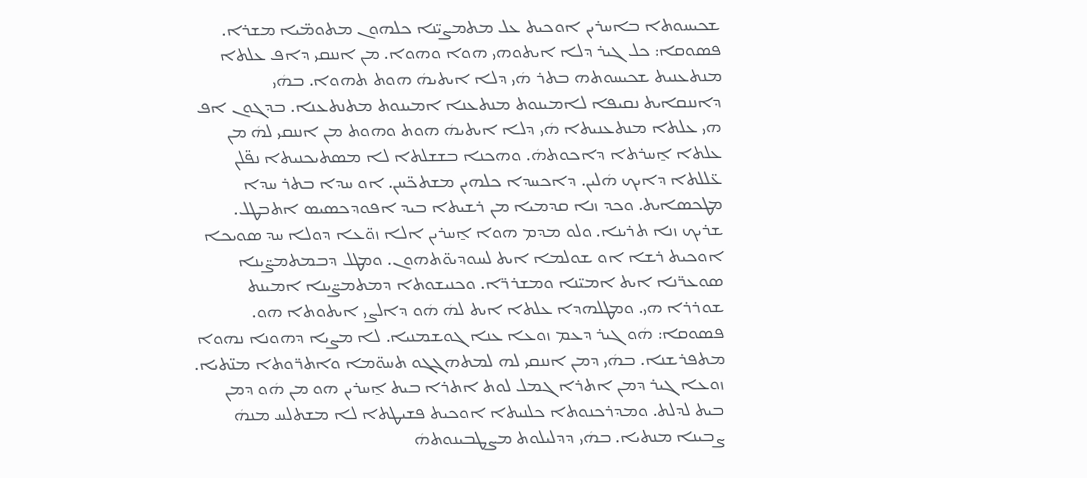ܫܟܝܚܘܬܐ ܒܐܚܪܝܢ ܐܘܟܝܬ ܥܠ ܡܬܡܨܝ̈ܢܐ ܟܠܗܘܢ ܡܬܘܡ̈ܝܐ ܡܫܪܐ.
ܦܣܘܩܐ: ܟܠ ܓܝܪ ܕܠܐ ܐܝܬܘܗܝ ܗܘܐ ܘܗܘܐ. ܡܢ ܐܢܢܩܝ ܕܐܦ ܥܠܬܐ ܡܢܬܥܢܝܬ ܫܟܝܚܘܬܗ ܒܬܪ ܗܿܝ ܕܠܐ ܐܝܬܝܗܿ ܗܘܬ ܬܗܘܐ. ܒܗܿܝ ܕܐܢܢܩܐܝܬ ܢܩܝܦܐ ܠܐܡܝܢܘܬ ܡܢܬܥܢܐ ܐܡܝܢܘܬ ܡܬܢܬܥܢܐ. ܒܕܓܘܢ ܐܦ ܗܝ ܥܠܬܐ ܡܢܬܥܢܝܬܐ ܗܿܝ ܕܠܐ ܐܝܬܝܗܿ ܗܘܬ ܘܗܘܬ ܡܢ ܐܢܢܩܝ ܠܗܿ ܡܢ ܥܠܬܐ ܐ̱ܚܪܬܐ ܕܐܟܘܬܗܿ. ܘܗܟܢܐ ܒܫܫܠܬܐ ܠܐ ܡܣܬܝܟܢܝܬܐ ܢܦ̈ܠܢ ܥ̈ܠܠܬܐ ܕܐܝܟ ܗܿܠܝܢ. ܕܐܟܚܕܐ ܟܠܗܝܢ ܡܫܬܟ̈ܚܢ. ܐܘ ܚܕܐ ܒܬܪ ܚܕܐ ܡܛܟܣܐܝܬ. ܘܟܕ ܙܢܐ ܩܕܡܝܐ ܡܢ ܪܫܝܬܐ ܒܝܕ ܐܦܘܕܟܣܝܣ ܐܬܒܛܠ. ܫܪܝܟ ܙܢܐ ܬܪܝܢܐ. ܘܠܘ ܡܕܡ ܗܘܐ ܐ̱ܚܪܝܢ ܐܠܐ ܙܘ̈ܥܐ ܕܘܠܐ ܚܕ ܣܘܝܟܐ ܐܘܟܝܬ ܪܫܐ ܐܘ ܫܘܠܡܐ ܐܝܬ ܠܚܘܕܝܘ̈ܬܗܘܢ. ܘܡܛܠ ܕܒܡܬܡܨ̈ܝܢܐ ܣܘܥܪ̈ܢܐ ܐܝܬ ܐܡܝ̈ܢܐ ܘܡܫܪܪ̈ܐ. ܘܟܢܝܫܘܬܐ ܕܡܬܡܨ̈ܝܢܐ ܐܡܝܢܬ ܫܘܪܪܐ ܗܝ. ܘܡܛܠܗܕܐ ܥܠܬܐ ܐܝܬ ܠܗܿ ܗܿܘ ܕܐܠܨܝ ܐܝܬܘܬܐ ܗܘ.
ܦܣܘܩܐ: ܗܿܘ ܓܝܪ ܕܥܡ ܙܘܥܐ ܥܢܐ ܓܘܫܡܢܝܐ. ܠܐ ܡܨܝܐ ܕܗܘܢܐ ܢܗܘܐ ܡܬܦܪܫܢܐ. ܒܗܿܝ ܕܡܢ ܐܢܢܩܝ ܠܗ ܠܡܬܗܓܓܘ ܬܚܘ̈ܡܐ ܘܐܬܪ̈ܘܬܐ ܡܢ̈ܬܝܐ. ܙܘܥܐ ܓܝܪ ܕܡܢ ܐܬܪܐ ܓܡܠ ܠܘܬ ܐܬܪܐ ܒܝܬ ܐ̱ܚܪܝܢ ܗܘ ܡܢ ܗܿܘ ܕܡܢ ܒܝܬ ܠܕܠܬ. ܘܡܕܪܟܢܘܬܐ ܟܠܢܝܬܐ ܐܘܟܝܬ ܦܫܝܛܬܐ ܠܐ ܡܫܬܠܚ ܡܢܗܿ ܨܒܝܢܐ ܡܢܬܝܐ. ܒܗܿܝ ܕܕܠܝܠܘܬ ܡܨܛܒܝܢܘܬܗܿ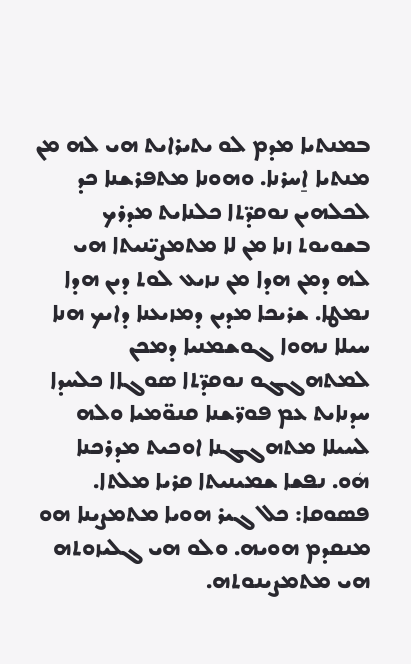ܒܡܢܬܝܐ ܡܕܡ ܠܘ ܝܬܝܪܐܝܬ ܗܝ ܠܗ ܡܢ ܡܢܬܝܐ ܐ̱ܚܪܢܐ. ܘܗܘܢܐ ܡܬܦܪܫܢܐ ܟܕ ܠܟܠܗܝܢ ܢܘܩܕ̈ܬܐ ܟܠܢܐܝܬ ܡܕܪܟ ܒܫܘܝܘܬ ܙܢܐ ܡܢ ܠܐ ܡܬܡܨܝ̈ܢܝܬܐ ܗܝ ܠܗ ܕܡܢ ܗܕܐ ܡܢ ܢܙܝܥ ܠܘܬ ܕܝܢ ܗܕܐ ܢܡܛܐ. ܫܪܝܟܐ ܡܕܝܢ ܕܡܙܝܥܢܐ ܕܐܝܟ ܗܢܐ ܚܝܠܐ ܢܗܘܐ ܓܘܫܡܢܝܐ ܕܡܟܢ ܠܡܬܗܓܓܘ ܢܘܩܕ̈ܬܐ ܣܘܓܐܐ ܟܠܚܕܐ ܚܕܢܐܝܬ ܥܡ ܦܘܪ̈ܫܢܐ ܩܢܘ̈ܡܝܐ ܘܠܗ ܠܚܝܠܐ ܡܬܗܓܓܢܐ ܐܘܟܝܬ ܡܕܪܟܢܐ ܗܿܘ. ܢܦܫܐ ܫܡܝܢܝܬܐ ܩܪܝܐ ܡܠܬܐ.
ܦܣܘܩܐ: ܟܠ ܓܝܪ ܗܘܝܐ ܡܬܡܨܝܢܐ ܗܘ ܡܢܩܕܡ ܗܘܝܗ. ܘܠܘ ܗܝ ܓܠܝܙܘܬܗ ܗܝ ܡܬܡܨܝܢܘܬܗ.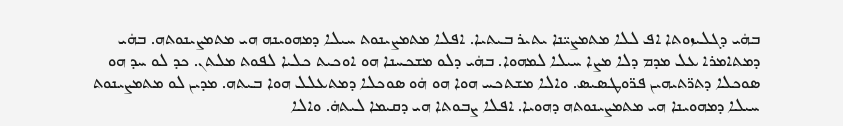ܒܗܿܝ ܕܓܠܝܙܘܬܐ ܐܦ ܠܠܐ ܡܬܡܨܝ̈ܢܐ ܝܬܝܪ ܒܝܬܝܐ. ܐܦܠܐ ܡܬܡܨܝܢܘܬ ܚܝܠܐ ܕܡܗܘܝܢܗ ܗܝ ܡܬܡܨܝܢܘܬܗ. ܒܗܿܝ ܕܡܬܐܡܪܐ ܥܠ ܡܕܡ ܕܠܐ ܡܨܐ ܚܝܠܐ ܠܡܗܘܐ. ܒܗܿܝ ܕܠܘ ܡܫܟܚܢܐ ܗܘ ܐܘܟܝܬ ܟܠܝܐ ܠܦܘܬ ܡܠܬܢ. ܟܕ ܠܘ ܚܕ ܗܘ ܣܘܟܠܐ ܕܬܪ̈ܬܝܗܝܢ ܦܪ̈ܘܛܣܝܣ. ܘܐܠܐ ܡܫܬܟܚ ܗܘܐ ܗܘ ܗܿܘ ܣܘܟܠܐ ܕܡܬܥܠܠ ܗܘܐ ܒܝܬܗ. ܡܕܝܢ ܠܘ ܡܬܡܨܝܢܘܬ ܚܝܠܐ ܕܡܗܘܝܢܐ ܗܝ ܡܬܡܨܝܢܘܬܗ ܕܗܘܝܐ. ܐܦܠܐ ܨܒܘܬܐ ܗܝ ܕܩܝܡܐ ܠܝܬܗܿ. ܘܐܠܐ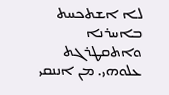ܠܐ ܐܫܬܟܚܬ ܒܐܚܪܢܐ ܘܐܬܩܛܪܓܬ ܥܠܘܗܝ. ܡܢ ܐܢܢܩܝ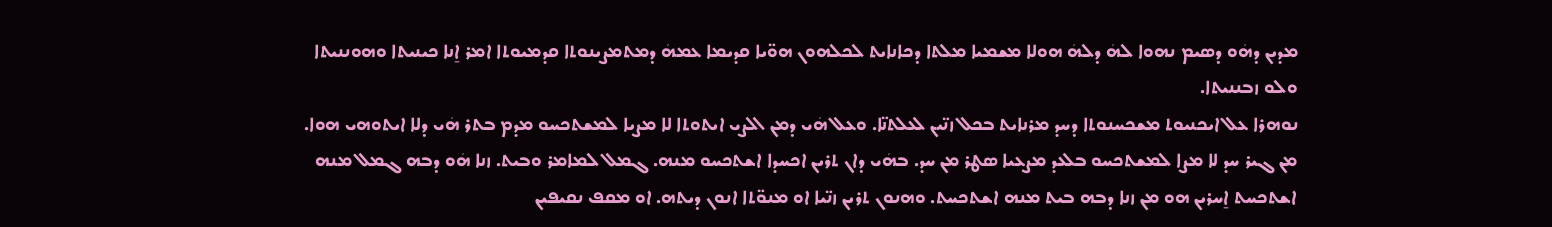ܡܕܝܢ ܕܗܿܘ ܕܣܝܡ ܢܗܘܐ ܠܗܿ ܕܠܗܿ ܗܘܠܐ ܡܫܡܝܐ ܡܠܬܐ ܕܟܐܢܐܝܬ ܠܟܠܗܘܢ ܗܘ̈ܝܐ ܩܕܝܡܐ ܥܡܗܿ ܕܡܬܡܨܝܢܘܬܐ ܩܕܡܝܘܬܐ ܐܡܪ ܐ̱ܢܐ ܟܝܢܝܬܐ ܘܗܘܢܢܝܬܐ ܘܠܘ ܙܒܢܢܝܬܐ.
ܢܘܗܪܐ ܥܠ ܐܝܟܢܝܘܬ ܡܫܟܚܢܘܬܐ ܕܚܕ ܡܪܢܐܝܬ ܒܟܠ ܙܢ̈ܝܢ ܠܥܠܬܢ̈ܐ. ܘܥܠ ܗܿܝ ܕܡܢ ܐܠܨܝ ܐܝܬܘܬܐ ܠܐ ܡܨܝܐ ܠܡܫܬܟܚܘ ܡܕܡ ܒܬܪ ܗܿܝ ܕܠܐ ܐܝܬܘܗܝ ܗܘܐ.
ܡܢ ܓܝܪ ܚܕ ܠܐ ܡܨܐ ܠܡܫܬܟܚܘ ܒܠܥܕ ܡܨܥܝܐ ܣܛܪ ܡܢ ܚܕ. ܒܗܿܝ ܕܐܢ ܬܪܝܢ ܐܟܚܕܐ ܐܫܬܟܚܘ ܡܢܗ. ܓܡܠ ܠܡܐܡܪ ܘܒܝܬ. ܙܢܐ ܗܿܘ ܕܒܗ ܓܡܠ ܡܢܗ ܐܫܬܟܚܬ ܐ̱ܚܪܝܢ ܗܘ ܡܢ ܙܢܐ ܕܒܗ ܒܝܬ ܡܢܗ ܐܫܬܟܚܬ. ܘܗܢܘܢ ܬܪܝܢ ܙܢ̈ܝܐ ܐܘ ܡܢܘ̈ܬܐ ܐܢܘܢ ܕܝܬܗ. ܐܘ ܡܩܦ ܢܩܝܦܝܢ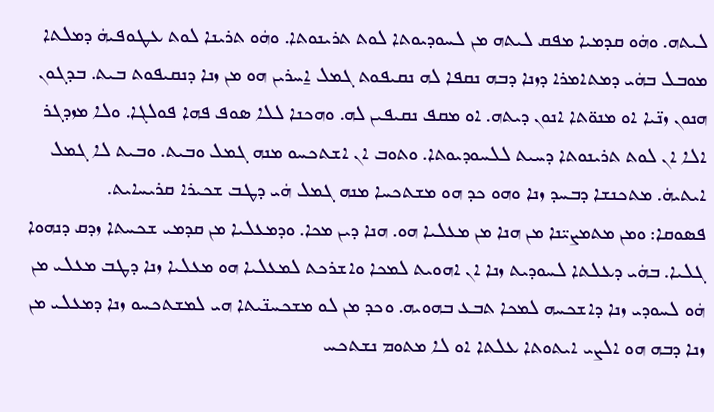ܠܝܬܗ. ܘܗܿܘ ܩܕܡܝܐ ܡܦܩ ܠܝܬܗ ܡܢ ܠܚܘܕܝܘܬܐ ܠܘܬ ܬܪܝܢܘܬܐ. ܘܗܿܘ ܬܪܝܢܐ ܠܘܬ ܥܛܘܦܝܗܿ ܕܡܠܬܐ ܡܘܒܠ ܒܗܿܝ ܕܡܬܐܡܪܐ ܕܙܢܐ ܕܒܗ ܢܩܦܐ ܠܗ ܢܩܝܦܘܬ ܓܡܠ ܐ̱ܚܪܝܢ ܗܘ ܡܢ ܙܢܐ ܕܢܩܝܦܘܬ ܒܝܬ. ܒܕܓܘܢ ܗܢܘܢ ܙܢ̈ܝܐ ܐܘ ܡܢܘ̈ܬܐ ܐܢܘܢ ܕܝܬܗ. ܐܘ ܡܩܦ ܢܩܝܦܝܢ ܠܗ. ܘܗܟܢܐ ܠܠܐ ܣܘܦ ܦܗܐ ܦܘܠܓܐ. ܘܠܐ ܡܙܕܓܪ ܐܠܐ ܐܢ ܠܘܬ ܬܪܝܢܘܬܐ ܕܚܝܬ ܠܠܚܘܕܝܘܬܐ. ܘܬܘܒ ܐܢ ܐܫܬܟܚܘ ܡܢܗ ܓܡܠ ܘܒܝܬ. ܘܒܝܬ ܠܐ ܓܡܠ ܐܝܬܝܗܿ. ܡܬܟܢܫܐ ܕܒܚܕ ܙܢܐ ܘܗܘ ܟܕ ܗܘ ܡܫܬܟܚܐ ܡܢܗ ܓܡܠ ܗܿܝ ܕܛܒ ܫܟܝܪܐ ܩܪܝܚܐܝܬ.
ܦܣܘܩܐ: ܘܡܢ ܡܬܡܨܝ̈ܢܐ ܡܢ ܗܢܐ ܡܢ ܡܥܠܝܐ ܗܘ. ܗܢܐ ܕܝܢ ܡܟܐ. ܘܕܡܥܠܝܐ ܡܢ ܩܕܡܝ ܫܟܚܬܐ ܙܕܩ ܕܢܗܘܐ ܓܠܝܐ. ܒܗܿܝ ܕܥܠܬܐ ܠܚܘܕܝܬ ܙܢܐ ܐܢ ܐܗܘܝܬ ܠܡܟܐ ܘܐܫܪܟܬ ܠܡܥܠܝܐ ܗܘ ܡܥܠܝܐ ܙܢܐ ܕܛܒ ܡܥܠܝ ܡܢ ܗܿܘ ܠܚܘܕܝ ܙܢܐ ܕܐܫܟܚܗ ܠܡܟܐ ܬܒܥ ܒܗܘܝܗ. ܘܟܕ ܡܢ ܠܘ ܡܫܟܚܢ̈ܝܬܐ ܗܝ ܠܡܫܬܟܚܘ ܙܢܐ ܕܡܥܠܝ ܡܢ ܙܢܐ ܕܒܗ ܗܘ ܐܠܨܝ ܐܝܬܘܬܐ ܥܠܬܐ ܐܘ ܠܐ ܡܬܘܡ ܢܫܬܟܚ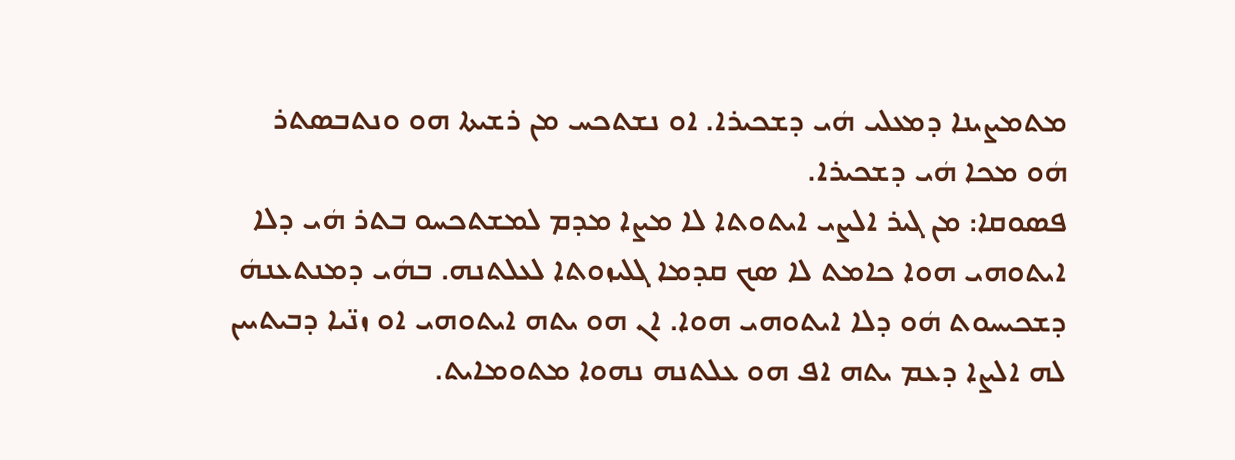ܡܬܡܨܝܢܐ ܕܡܥܠܝ ܗܿܝ ܕܫܟܝܪܐ. ܐܘ ܢܫܬܟܚ ܡܢ ܪܫܝܬܐ ܗܘ ܘܢܬܒܣܬܪ ܗܿܘ ܡܟܐ ܗܿܝ ܕܫܟܝܪܐ.
ܦܣܘܩܐ: ܡܢ ܓܝܪ ܐܠܨܝ ܐܝܬܘܬܐ ܠܐ ܡܨܐ ܡܕܡ ܠܡܫܬܟܚܘ ܒܬܪ ܗܿܝ ܕܠܐ ܐܝܬܘܗܝ ܗܘܐ ܟܐܡܬ ܠܐ ܣܟ ܩܕܡܐ ܓܠܝܙܘܬܐ ܠܥܠܬܢܗ. ܒܗܿܝ ܕܡܢܬܥܢܗܿ ܕܫܟܝܚܘܬ ܗܿܘ ܕܠܐ ܐܝܬܘܗܝ ܗܘܐ. ܐܢ ܗܘ ܝܬܗ ܐܝܬܘܗܝ ܐܘ ܙܢ̈ܝܐ ܕܒܝܬܝܝܢ ܠܗ ܐܠܨܐ ܕܥܡ ܝܬܗ ܐܦ ܗܘ ܥܠܬܢܗ ܢܗܘܐ ܡܬܘܡܐܝܬ.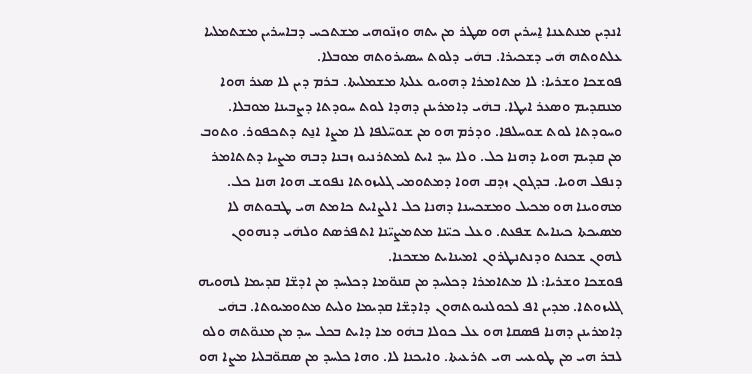ܐܢܕܝܢ ܡܢܬܥܢܐ ܐ̱ܚܪܝܢ ܗܘ ܣܛܪ ܡܢ ܝܬܗ ܘܙܢ̈ܘܗܝ ܡܫܬܟܚ ܕܒܐܚܪܝܢ ܡܫܬܡܠܝܐ ܥܠܬܘܬܗ ܗܿܝ ܕܫܟܝܪܐ. ܒܗܿܝ ܕܠܘܬ ܚܣܝܪܘܬܗ ܡܘܒܠܐ.
ܦܘܫܟܐ ܘܫܪܝܐ: ܠܐ ܡܬܐܡܪܐ ܕܗܘܝܘ ܥܠܬܐ ܡܫܡܠܝܬܐ. ܒܪܡ ܕܝܢ ܠܐ ܣܥܪ ܗܘܐ ܡܢܩܕܝܡ ܘܣܥܪ ܐܝܛܐ. ܒܗܿܝ ܕܐܡܪܝܢܢ ܕܗܕܐ ܠܘܬ ܚܘܕܬܐ ܕܨܒܝܢܐ ܡܘܒܠܐ. ܘܚܘܕܬܐ ܠܘܬ ܫܘܚܠܦܐ. ܘܕܪܡ ܗܘ ܡܢ ܫܘܚ̈ܠܦܐ ܠܐ ܡܨܐ ܐܢ̱ܬ ܕܬܟܦܘܪ. ܘܬܘܒ ܡܢ ܩܕܝܡ ܗܘܝܐ ܕܗܢܐ ܟܠ. ܘܠܐ ܚܕ ܐܝܬ ܠܡܬܪܢܝܘ ܙܒܢܐ ܕܒܗ ܡܨܝܐ ܕܬܬܐܡܪ ܕܢܦܠ ܗܘܝܐ. ܒܕܓܘܢ ܙܕܩ ܗܘܐ ܕܡܬܘܡܝ ܓܠܝܙܘܬܐ ܢܦܘܫ ܗܘܐ ܗܢܐ ܟܠ. ܡܗܘܝܢܐ ܗܘ ܡܟܝܠ ܘܡܫܟܚܢܐ ܕܗܢܐ ܟܠ ܐܠܨܐܝܬ ܟܐܡܬ ܗܝ ܛܒܘܬܗ ܠܐ ܡܣܝܟܬܐ ܟܝܢܐܝܬ ܫܦܥܬ. ܘܥܠ ܟܝ̈ܢܐ ܡܬܡܨܝ̈ܢܐ ܐܬܦܪܣܬ ܘܠܗܿܝ ܕܢܗܘܘܢ ܠܗܘܢ ܫܟܢܬ ܘܕܢܬܢܛܪܘܢ ܐܡܝܢܐܝܬ ܡܫܟܢܐ.
ܦܘܫܟܐ ܘܫܪܝܐ: ܠܐ ܡܬܐܡܪܐ ܕܟܠܚܕ ܡܢ ܩܢܘ̈ܡܐ ܕܟܠܚܕ ܡܢ ܐܕܫ̈ܐ ܩܕܝܡܐ ܠܗܘܝܗ ܓܠܝܙܘܬܐ. ܡܕܝܢ ܐܦ ܠܟܘܠܢܝܘܬܗܘܢ ܕܐܕܫ̈ܐ ܩܕܝܡܐ ܘܠܝܬ ܡܬܘܡܝܘܬܐ. ܒܗܿܝ ܕܐܡܪܝܢܢ ܕܗܢܐ ܦܣܩܐ ܗܘ ܥܠ ܟܘܠܐ ܒܗܿܘ ܡܐ ܕܐܝܬ ܒܟܠ ܚܕ ܡܢ ܡܢܘ̈ܬܗ ܘܠܘ ܠܒܪ ܗܝ ܡܢ ܛܘܥܝܝ ܗܝ ܬܪܥܝܬܐ. ܘܐܝܟܢܐ ܠܐ. ܘܗܐ ܟܠܚܕ ܡܢ ܣܩܘ̈ܒܠܝܐ ܡܨܐ ܗܘ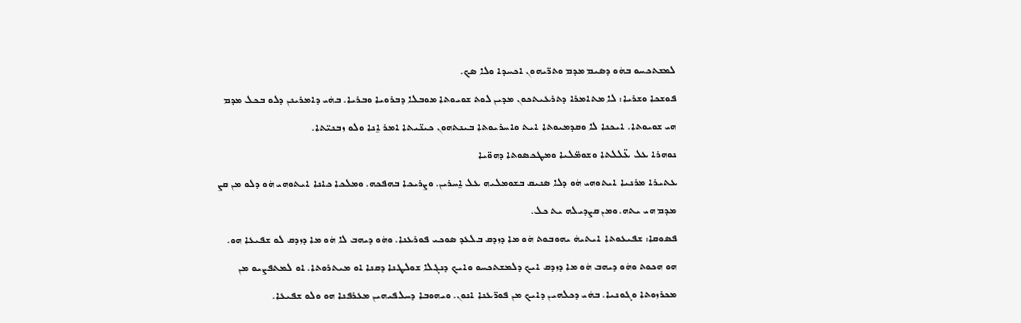ܠܡܫܬܟܚܘ ܒܗܿܘ ܕܣܝܡ ܡܕܡ ܘܬܪ̈ܝܗܘܢ ܐܟܚܕܐ ܘܠܐ ܣܟ.
ܦܘܫܟܐ ܘܫܪܝܐ: ܠܐ ܡܬܐܡܪܐ ܕܬܪܥܝܬܟܘܢ ܡܕܝܢ ܠܘܬ ܫܘܝܘܬܐ ܡܘܒܠܐ ܕܒܪܘܝܐ ܘܒܪܝܐ. ܒܗܿܝ ܕܐܡܪܝܢܢ ܕܠܘ ܒܟܠ ܡܕܡ ܗܝ ܫܘܝܘܬܐ. ܐܝܟܢܐ ܠܐ ܘܩܕܡܝܘܬܐ ܐܝܬ ܘܐܚܪܝܘܬܐ ܒܝܢܬܗܘܢ ܟܝܢ̈ܝܬܐ ܐܡܪ ܐ̱ܢܐ ܘܠܘ ܙܒܢܝ̈ܬܐ.
ܢܘܗܪܐ ܥܠ ܥ̈ܠܠܬܐ ܘܫܘܡ̈ܠܝܐ ܘܡܛܟܣܘܬܐ ܕܗܘ̈ܝܐ
ܥܬܝܪܐ ܡܪܢܝܐ ܐܝܬܘܗܝ ܗܿܘ ܕܠܐ ܣܢܝܩ ܒܫܘܡܠܝܗ ܥܠ ܐ̱ܚܪܝܢ. ܘܨܪܝܟܐ ܒܗܦܟܗ. ܘܡܠܟܐ ܟܐܢܐ ܐܝܬܘܗܝ ܗܿܘ ܕܠܘ ܡܢ ܩܨ ܡܕܡ ܗܝ ܝܬܗ. ܘܡܢ ܩܨܕܝܠܗ ܝܬ ܟܠ.
ܦܣܘܩܐ: ܫܦܝܥܘܬܐ ܐܝܬܝܗܿ ܝܗܘܒܘܬ ܗܿܘ ܡܐ ܕܙܕܩ ܒܠܥܕ ܣܘܟܝ ܦܘܪܥܢܐ. ܘܗܿܘ ܕܝܗܒ ܠܐ ܗܿܘ ܡܐ ܕܙܕܩ ܠܘ ܫܦܝܥܐ ܗܘ. ܗܘ ܗܟܘܬ ܘܗܿܘ ܕܝܗܒ ܗܿܘ ܡܐ ܕܙܕܩ ܐܝܟ ܕܠܡܫܬܟܚܘ ܘܐܝܟ ܕܢܓܠܐ ܫܘܠܛܢܐ ܕܩܢܐ ܐܘ ܡܝܬܪܘܬܐ. ܐܘ ܠܡܬܦܨܝܘ ܡܢ ܡܟܪܙܘܬܐ ܘܓܘܢܝܐ. ܒܗܿܝ ܕܟܠܗܝܢ ܕܐܝܟ ܡܢ ܦܘܪ̈ܥܢܐ ܐܢܘܢ. ܘܝܗܘܒܐ ܕܚܠܦܝܗܝܢ ܡܥܪܦܢܐ ܗܘ ܘܠܘ ܫܦܝܥܐ.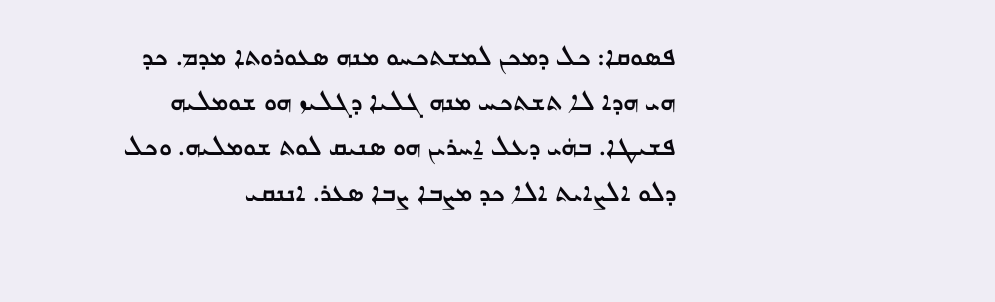ܦܣܘܩܐ: ܟܠ ܕܡܟܢ ܠܡܫܬܟܚܘ ܡܢܗ ܣܥܘܪܘܬܐ ܡܕܡ. ܟܕ ܗܝ ܗܕܐ ܠܐ ܬܫܬܟܚ ܡܢܗ ܓܠܝܐ ܕܓܠܝܙ ܗܘ ܫܘܡܠܝܗ ܦܫܝܛܐ. ܒܗܿܝ ܕܥܠ ܐ̱ܚܪܝܢ ܗܘ ܣܢܝܩ ܠܘܬ ܫܘܡܠܝܗ. ܘܟܠ ܕܠܘ ܐܠܨܐܝܬ ܐܠܐ ܟܕ ܡܨܒܐ ܨܒܐ ܣܥܪ. ܐܢܢܩܝ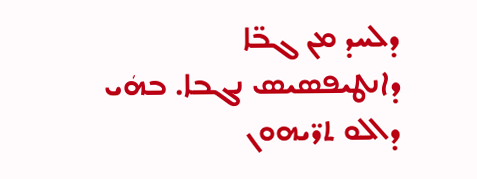ܕܠܚܕ ܡܢ ܓܒ̈ܐ ܕܐܢܛܝܦܣܝܣ ܢܓܒܐ. ܒܗܿܝ ܕܐܠܘ ܬܪ̈ܝܗܘܢ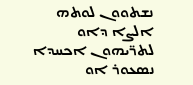ܢܫܬܘܘܢ ܠܘܬܗ ܐܠܨܐ ܕܐܘ ܠܬܪ̈ܝܗܘܢ ܐܟܚܕܐ ܢܣܥܘܪ ܐܘ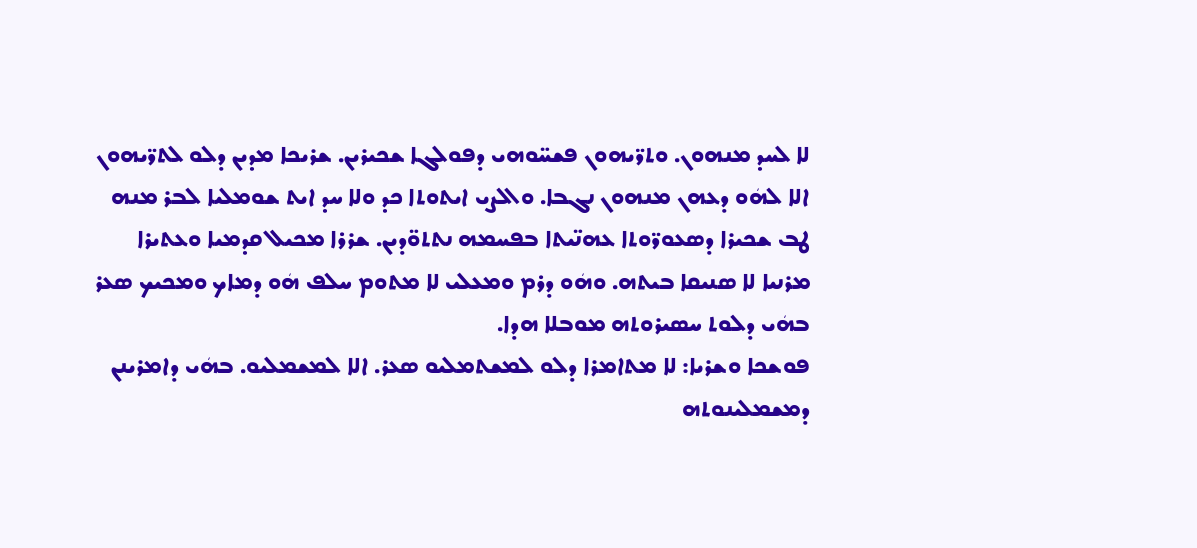ܠܐ ܠܚܕ ܡܢܗܘܢ. ܘܬܪ̈ܝܗܘܢ ܦܫܚ̈ܘܗܝ ܕܦܘܠܓܐ ܫܟܝܪܝܢ. ܫܪܝܟܐ ܡܕܝܢ ܕܠܘ ܠܬܪ̈ܝܗܘܢ ܐܠܐ ܠܗܿܘ ܕܥܗܢ ܡܢܗܘܢ ܢܓܒܐ. ܘܐܠܨܝ ܐܝܬܘܬܐ ܟܕ ܘܠܐ ܚܕ ܐܝܬ ܫܘܡܠܝܐ ܠܒܪ ܡܢܗ ܛܒ ܫܟܝܪܐ ܕܣܥܘܪ̈ܘܬܐ ܥܗܢ̈ܝܬܐ ܒܦܚܡܗ ܢܬܬܘ̈ܕܝܢ. ܫܪܪܐ ܡܟܝܠ ܩܕܡܝܐ ܘܥܬܝܪܐ ܡܪܢܝܐ ܠܐ ܣܢܝܩܐ ܒܝܬܗ. ܘܗܿܘ ܕܪܡ ܘܡܥܠܝ ܠܐ ܡܬܘܡ ܚܠܦ ܗܿܘ ܕܡܐܟ ܘܡܟܝܟ ܣܥܪ ܒܗܿܝ ܕܠܘܬ ܚܣܝܪܘܬܗ ܡܘܒܠܐ ܗܕܐ.
ܦܘܫܟܐ ܘܫܪܝܐ: ܠܐ ܡܬܐܡܪܐ ܕܠܘ ܠܡܫܬܡܠܝܘ ܣܥܪ. ܐܠܐ ܠܡܫܡܠܝܘ. ܒܗܿܝ ܕܐܡܪܝܢܢ ܕܡܫܡܠܝܢܘܬܗ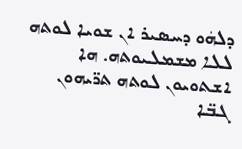ܕܠܗܿܘ ܕܚܣܝܪ ܐܢ ܫܘܝܐ ܠܘܬܗ ܠܠܐ ܡܫܡܠܝܘܬܗ. ܗܐ ܐܫܬܘܝܘܢ ܠܘܬܗ ܬܪ̈ܝܗܘܢ ܓܒ̈ܐ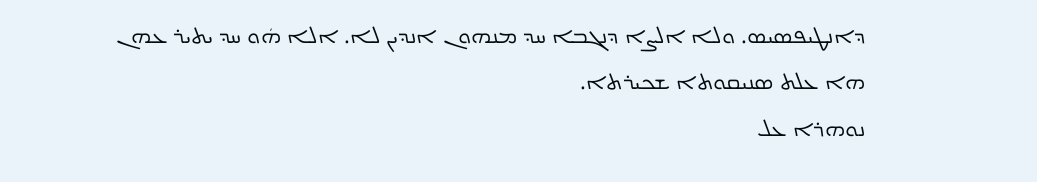ܕܐܢܛܝܦܣܝܣ. ܘܠܐ ܐܠܨܐ ܕܢܓܒܐ ܚܕ ܡܢܗܘܢ ܐܢܕܝܢ ܠܐ. ܐܠܐ ܗܿܘ ܚܕ ܝܬܝܪ ܥܗܢ ܗܐ ܥܠܬ ܣܢܝܩܘܬܐ ܫܟܝܪܬܐ.
ܢܘܗܪܐ ܥܠ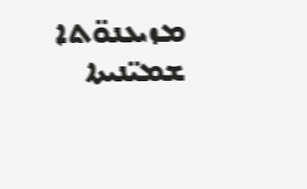ܡܙܝܥܢܘ̈ܬܐ ܫܡܝ̈ܢܝܬܐ